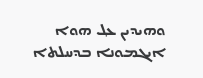ܘܗܝܕܝܢ ܥ݂ܠ ܗܘܐ ܐܝܓܡܘܢܐ ܒܕܚܠܬܐ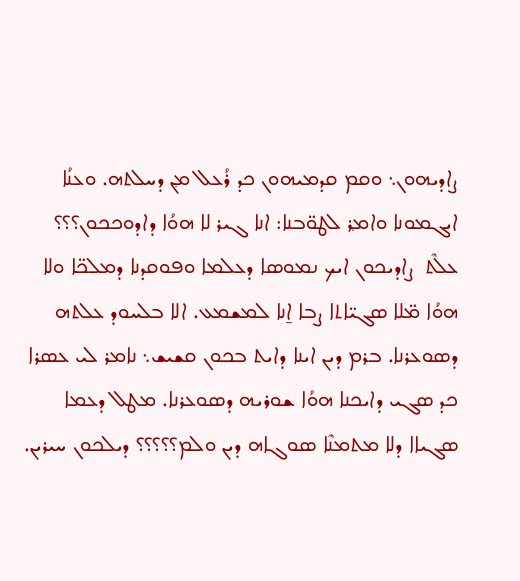ܨܐܕܝܗܘܢ܆ ܘܩܡ ܩܕܡܝܗܘܢ ܟܕ ܪܳܥܠ ܡ݂ܢ ܕܚܠܬܗ. ܘܥܢܳܐ ܐܝܓܡܘܢܐ ܘܐܡ݂ܪ ܠܛܘ̈ܒܢܐ: ܐܢܐ ܓܝܪ ܠܐ ܗܘܳܐ ܕܐܕܘܟܟܘܢ؟؟؟ ܥܠܶܬ  ܨܐܕܝܟܘܢ ܐܝܟ ܢܡܘܣܐ ܕܥܠܡܐ ܘܦܘܩܕܢܐ ܕܡܠܟ̈ܐ ܘܠܐ ܗܘܳܐ ܡ̈ܠܐ ܣܓܝ̈ܐܬܐ ܨܒܐ ܐ̱ܢܐ ܠܡܫܡܥ. ܐܠܐ ܒܠܚܘܕ ܥܠܬܗ ܕܣܘܥܪܢܐ. ܒܪܡ ܕܝܢ ܐܝܢܐ ܕܐܝܬ ܒܟܘܢ ܩܫܝܫ܆ ܢܐܡܪ ܠܝ ܥܣܪܐ ܟܕ ܣܓܝ ܕܐܝܟܢܐ ܗܘܳܐ ܫܘܪܝܗ ܕܣܘܥܪܢܐ. ܡܛܠ ܕܥܡܐ ܣܓܝܐܐ ܕܠܐ ܡܬܡܢܶܐ ܣܘܓܐܗ ܕܝܢ ܘܠܡ؟؟؟؟؟ ܕܝܠܟܘܢ ܚܝܪܝܢ.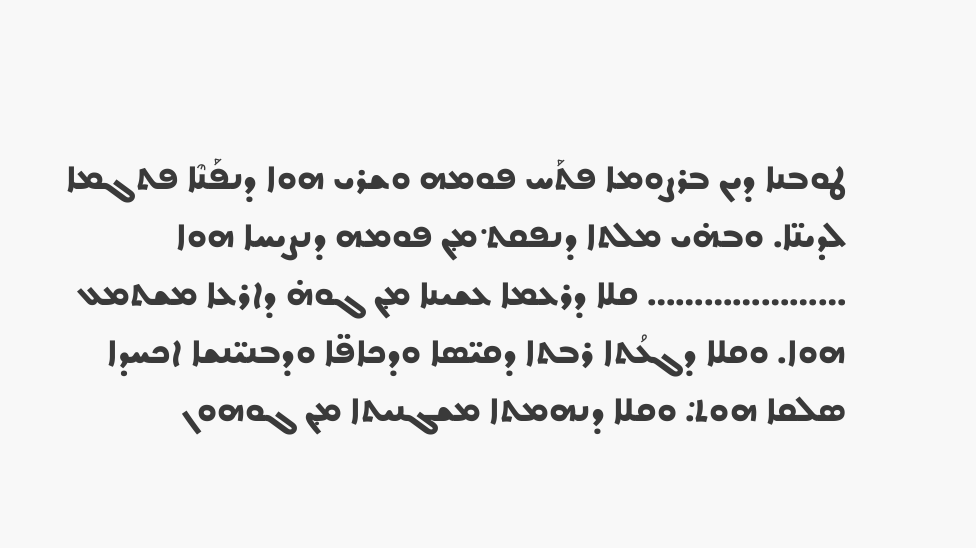ܛܘܒܢܐ ܕܝܢ ܒܪܨܘܡܐ ܦܬܰܚ ܦܘܡܗ ܘܫܪܝ ܗܘܐ ܕܢܦܰܢܶܐ ܦܬܓܡܐ ܠܕܝܢ̈ܐ. ܘܒܗ̇ܝ ܡܠܬܐ ܕܢܦܩܬ݀ ܡ݂ܢ ܦܘܡܗ ܕܢܨܝܚܐ ܗܘܐ ………………… ܩܠܐ ܕܪܥܡܐ ܥܫܝܢܐ ܡ݂ܢ ܓܘܗ̇ ܕܐܪܥܐ ܡܫܬܡܥ ܗܘܐ. ܘܩܠܐ ܕܓܥܳܬܐ ܪܒܬܐ ܕܩܝ̈ܣܐ ܘܕܟܐܦ̈ܐ ܘܕܒܢܝ̈ܢܫܐ ܐܟܚܕܐ ܣܠܩܐ ܗܘܬ݀. ܘܩܠܐ ܕܢܗܡܬܐ ܡܫܓܢܝܬܐ ܡ݂ܢ ܓܘܗܘܢ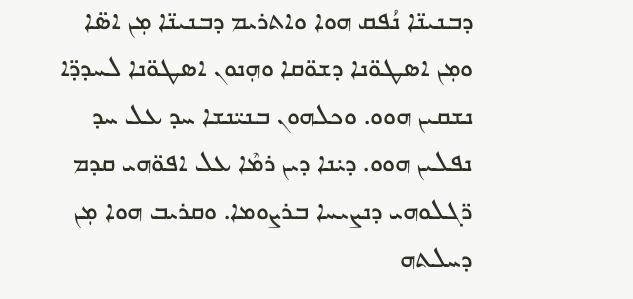ܕܒܢܝܢ̈ܐ ܢܳܦܩ ܗܘܐ ܘܐܬܪܝܡ ܕܒܢܝܢ̈ܐ ܡ݂ܢ ܐܣ̈ܐ ܘܡ݂ܢ ܐܣܛܘ̈ܢܐ ܕܫܘ̈ܩܐ ܘܗ݂ܢܘܢ ܐܣܛܘ̈ܢܐ ܠܚܕܕ̈ܐ ܢܫܩܝܢ ܗܘܘ. ܘܟܠܗܘܢ ܒܢܝ̈ܢܫܐ ܚܕ ܥܠ ܚܕ ܢܦܠܝܢ ܗܘܘ. ܕܝ̇ܢܐ ܕܝܢ ܪܡܶܐ ܥܠ ܐܦܘ̈ܗܝ ܩܕܡ ܪ̈ܓܠܘܗܝ ܕܢܨܝܚܐ ܒܪܨܘܡܐ. ܘܩܪܝܒ ܗܘܐ ܡ݂ܢ ܕܚܠܬܗ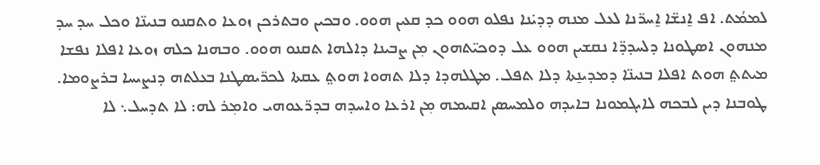ܠܡܡܳܬ. ܐܦ ܐ̱ܢܫ̈ܐ ܐ̱ܚܪ̈ܢܐ ܠܥܠ ܡܢܗ ܕܕܝ̇ܢܐ ܢܦܠܘ ܗܘܘ ܟܕ ܩܥܝܢ ܗܘܘ. ܘܒܟܝܢ ܘܒܬܪܟܢ ܙܘܥܐ ܘܬܩܢܘ ܒܢܝܢ̈ܐ ܘܟܠ ܚܕ ܚܕ ܡܢܗܘܢ ܐܣܛܘܢܐ ܕܠܚܕܕ̈ܐ ܢܩܫܝܢ ܗܘܘ ܥܠ ܕܘܟܝ̈ܬܗܘܢ ܡ݂ܢ ܨܒܝܢܐ ܕܐܠܗܐ ܬܩܢܘ ܗܘܘ. ܘܒܗܢܐ ܟܠܗ ܙܘܥܐ ܐܦܠܐ ܢܦܫܐ ܡܝܬܬ݀ ܗܘܬ ܐܦܠܐ ܒܢܝܢ̈ܐ ܕܡܕܝܢ̱ܬܐ ܕܠܐ ܬܦܠ. ܡܛܠܗܕܐ ܕܠܐ ܬܗܘܐ ܗܘܬ݀ ܥܩܬܐ ܠܟܪ̈ܝܣܛܢܐ ܒܥܠܬܗ ܕܢܨܝܚܐ ܒܪܨܘܡܐ. ܛܘܒܢܐ ܕܝܢ ܠܒܟܗ ܠܐܝܓܡܘܢܐ ܒܐܝܕܗ ܘܠܡܚܣܢ ܐܩܝܡܗ ܡ݂ܢ ܐܪܥܐ ܘܐܚܕܗ ܒܕܪ̈ܥܘܗܝ ܘܐܡ݂ܪ ܠܗ: ܠܐ ܬܕܚܠ܆ ܠܐ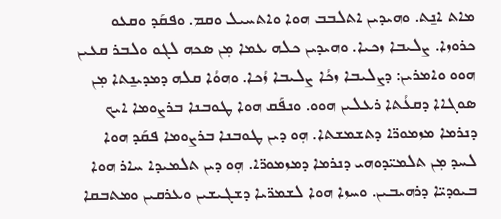ܡܐܬ ܐܢ̱ܬ. ܘܗܝܕܝܢ ܐܬܠܒܒ ܗܘܐ ܘܐܬܚܝܠ ܘܩܡ. ܘܦܩܰܕ ܘܩܥܘ ܟܪܘܙܐ. ܨܠܝܒܐ ܙܟܝܐ. ܘܗܝܕܝܢ ܟܠܗ ܥܡܐ ܡ݂ܢ ܣܟܗ ܠܓܘ ܘܠܒܪ ܩܥܝܢ ܗܘܘ ܘܐܡܪܝܢ: ܕܨܠܝܒܐ ܙܟܳܐ ܨܠܝܒܐ ܙܳܟܐ. ܘܗܘܳܐ ܩܠܗ ܕܡܕܝܢ̱ܬܐ ܡ݂ܢ ܣܘܓܐܐ ܕܩܥܳܬܐ ܪܥܠܝܢ ܗܘܘ. ܘܢܦܰܩ ܗܘܐ ܛܘܒܢܐ ܒܪܨܘܡܐ ܐܝܟ ܕܢܪܡܐ ܡܙܡܘܪ̈ܐ ܕܬܫܡܫܬܐ. ܗ݂ܘ ܕܝܢ ܛܘܒܢܐ ܒܪܨܘܡܐ ܦܩܰܕ ܗܘܐ ܠܚܕ ܡ݂ܢ ܬܠܡܝ̈ܕܘܗܝ ܕܢܪܡܐ ܕܡܙܡܘܪ̈ܐ. ܗ݂ܘ ܕܝܢ ܬܠܡܝܕܐ ܚܐܪ ܗܘܐ ܒܝܘܕܝ̈ܐ ܕܪܗܝܒܝܢ. ܘܚܙܐ ܗܘܐ ܠܫܡܪ̈ܝܐ ܕܫܓܝܫܝܢ ܘܥܪܩܝܢ ܘܡܬܒܩܐ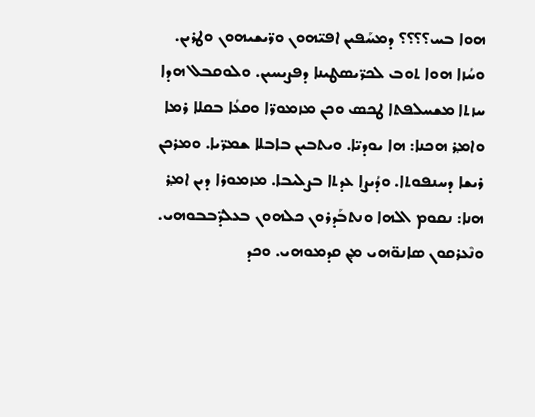ܗܘܐ ܒܚ؟؟؟؟ ܕܡܚܰܦܝܢ ܐܦܝ̈ܗܘܢ ܘܪ̈ܝܫܝܗܘܢ ܘܛܪܝܢ. ܘܚܳܙܐ ܗܘܐ ܬܘܒ ܠܟܪ̈ܝܣܛܝܢܐ ܕܦܨܝܚܝܢ. ܘܠܘܩܒܠ ܗܕܐ ܚܙܬܐ ܡܫܚܠܦܬܐ ܛܟܣ ܘܟܢ ܡܙܡܘܪ̈ܐ ܘܩܥܳܐ ܒܩܠܐ ܪܡܐ ܘܐܡ݂ܪ ܗܟܢܐ: ܗܐ ܝܘܕܝ̈ܐ. ܘܝܬܒܝܢ ܒܐܒܠܐ ܫܡܪ̈ܝܐ. ܘܡܪܟܢ ܪܝܫܐ ܕܚܢܦܘܬܐ. ܘܕܳܝܨܐ ܥܕܬܐ ܒܨܠܝܒܐ. ܡܙܡܘܪܐ ܕܝܢ ܐܡ݂ܪ ܗܢܐ: ܢܩܘܡ ܐܠܗܐ ܘܢܬܒܰܕܪܘܢ ܟܠܗܘܢ ܒܥܠܕ̈ܒܒܘܗܝ. ܘܢܶܥܪܩܘܢ ܣܐܢܘ̈ܗܝ ܡ݂ܢ ܩܕܡܘܗܝ. ܘܟܕ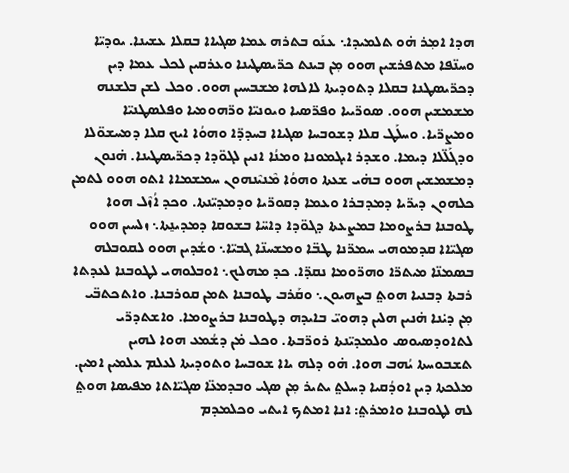ܗܕܐ ܐܡ݂ܪ ܗ̇ܘ ܬܠܡܝܕܐ܆ ܥܢܰܘ ܒܬܪܗ ܥܡܐ ܣܓܝܐܐ ܒܩܠܐ ܥܫܝܢܐ. ܝܘܕܝ̈ܐ ܘܚܢ̈ܦܐ ܡܬܦܪܫܝܢ ܗܘܘ ܡ݂ܢ ܒܝܢܬ ܟܪ̈ܝܣܛܝܢܐ ܘܥܪܩܝܢ ܠܟܠ ܥܡܐ ܕܝܢ ܕܟܪ̈ܝܣܛܢܐ ܒܩܠܐ ܕܬܘܕܝܬܐ ܠܐܠܗܐ ܡܫܒܚܝܢ ܗܘܘ. ܘܟܠ ܠܫܢ ܒܠܫܢܗ ܡܫܡܫܝܢ ܗܘܘ. ܣܘܪ̈ܝܝܐ ܘܦܪ̈ܣܝܐ ܘܝܘܢܝ̈ܐ ܘܪ̈ܗܘܡܝܐ ܘܦܠܣܛܢܝ̈ܐ ܘܡܨܪ̈ܝܐ. ܘܚܠܰܛ ܩܠܐ ܕܫܘܒܚܐ ܣܓܝܐܐ ܒܚܕܕ̈ܐ ܘܗܘܳܐ ܐܝܟ ܩܠܐ ܕܡܚܫܘ̈ܠܐ ܘܕܓܰܠ̈ܠܐ ܕܝܡܐ. ܘܫܕܪ ܐܝܓܡܘܢܐ ܘܡܢܳܐ ܐܢܝܢ ܠܓܘ̈ܕܐ ܕܟܪ̈ܝܣܛܝܢܐ. ܗ̇ܢܘܢ ܕܡܫܡܫܝܢ ܗܘܘ ܒܗ̇ܝ ܫܥܬܐ ܘܗܘܳܐ ܡܶܢܝܶܢܗܘܢ ܚܡܫܡܐܐ ܐܬܘ ܗܘܘ ܠܬܡܢ ܟܠܗܘܢ ܕܝܪ̈ܝܐ ܕܡܕܒܪܐ ܘܥܡܐ ܕܩܘܪ̈ܝܐ ܘܕܡܕܝ̈ܢܬܐ. ܘܟܕ ܐܳܙܶܠ ܗܘܐ ܛܘܒܢܐ ܒܪܨܘܡܐ ܒܡܨܥܬܐ ܕܓܘ̈ܕܐ ܕܐܚ̈ܐ ܒܫܘܩܐ ܕܡܕܝܢ̱ܬܐ܆ ܙܠܚܝܢ ܗܘܘ ܣܓܝ̈ܐܐ ܩܕܡܘܗܝ ܚܡܪ̈ܢܐ ܛܒ̈ܐ ܘܡܫܚܢ̈ܐ ܓܒܝ̈ܐ܆ ܘܫܳܕܝܢ ܗܘܘ ܠܩܘܒܠܗ ܒܣܡܢ̈ܐ ܡܝܬܪ̈ܐ ܘܗܪ̈ܘܡܐ ܢܩܕ̈ܐ. ܟܕ ܡܗܠܟ܆ ܐܘܒܠܘܗܝ ܠܛܘܒܢܐ ܠܥܕܬܐ ܪܒܬܐ ܕܒܢܝܐ ܗܘܬ݀ ܒܨܗܝܘܢ܆ ܘܩܰܪܒ ܛܘܒܢܐ ܬܡܢ ܩܘܪܒܢܐ. ܘܐܬܟܬܒ̈ܝ ܡ݂ܢ ܕܝ̇ܢܐ ܗ̇ܢܝܢ ܗܠܝܢ ܕܗܘܝ̈ ܒܐܝܕܗ ܕܛܘܒܢܐ ܒܪܨܘܡܐ. ܘܐܫܬܕܪ̈ܝ ܠܬܐܘܕܣܝܘܣ ܘܠܡܕܝ̈ܢܬܐ ܪܘܪ̈ܒܬܐ. ܘܟܠ ܡ̇ܢ ܕܫܳܡܥ ܗܘܐ ܠܗܝܢ ܬܫܒܘܚܬܐ ܝܳܗܒ ܗܘܐ. ܗ̇ܘ ܕܠܗ ܝܐܐ ܫܘܒܚܐ ܘܬܘܕܝܬܐ ܠܥܠܡ ܥܠܡܝܢ ܐܡܝܢ. ܡܠܟܬܐ ܕܝܢ ܐܘܕܳܩܝܐ ܕܚܠܬ݀ ܝܬܝܪ ܡ݂ܢ ܣܓܝ ܘܒܕܡܥ̈ܐ ܣܓܝ̈ܐܬܐ ܡܦܝܣܐ ܗܘܬ݀ ܠܗ ܠܛܘܒܢܐ ܘܐܡܪܬ݀: ܐܢܐ ܐܡܬܟ ܐܝܬܝ ܘܟܠܡܕܡ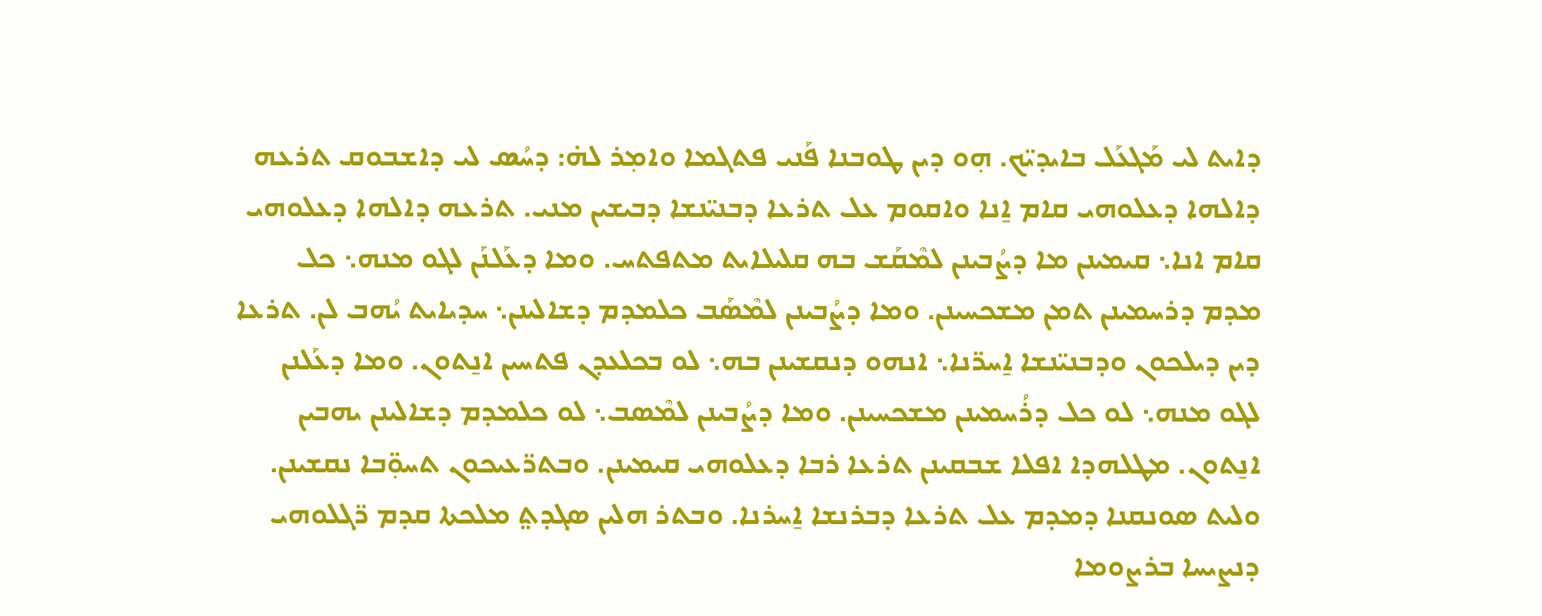ܕܐܝܬ ܠܝ ܡܰܓܥܰܠ ܒܐܝܕܝ̈ܟ. ܗ݂ܘ ܕܝܢ ܛܘܒܢܐ ܦܰܢܝ ܦܬܓܡܐ ܘܐܡ݂ܪ ܠܗ̇: ܕܚܳܣ ܠܝ ܕܐܫܒܘܩ ܬܪܥܗ ܕܐܠܗܐ ܕܥܠܘܗܝ ܩܐܡ ܐ̱ܢܐ ܘܐܩܘܡ ܥܠ ܬܪܥܐ ܕܒܢܝ̈ܢܫܐ ܕܒܝܫܝܢ ܡܢܝ. ܬܪܥܗ ܕܐܠܗܐ ܕܥܠܘܗܝ ܩܐܡ ܐܢܐ܆ ܩܝܡܝܢܢ ܡܐ ܕܨܳܒܝܢܢ ܠܡܶܩܰܫ ܒܗ ܩܠܝܠܐܝܬ ܡܬܦܬܚ. ܘܡܐ ܕܥܰܠܢܰܢ ܠܓܘ ܡܢܗ܆ ܟܠ ܡܕܡ ܕܪܚܡܝܢܢ ܬܡܢ ܡܫܟܚܝܢܢ. ܘܡܐ ܕܨܳܒܝܢܢ ܠܡܶܣܰܒ ܟܠܡܕܡ ܕܫܐܠܝܢܢ܆ ܚܕܝܐܝܬ ܝܳܗܒ ܠܢ. ܬܪܥܐ ܕܝܢ ܕܝܠܟܘܢ ܘܕܒܢܝ̈ܢܫܐ ܐ̱ܚܪ̈ܢܐ܆ ܐܢܗܘ ܕܢܩܫܝܢܢ ܒܗ܆ ܠܘ ܒܟܠܥܕܢ ܦܬܚܝܢ ܐܢ̱ܬܘܢ. ܘܡܐ ܕܥܰܠܢܢ ܠܓܘ ܡܢܗ܆ ܠܘ ܟܠ ܕܪܳܚܡܝܢܢ ܡܫܟܚܝܢܢ. ܘܡܐ ܕܨܳܒܝܢܢ ܠܡܶܣܒ܆ ܠܘ ܟܠܡܕܡ ܕܫܐܠܝܢܢ ܝܗܒܝܢ ܐܢ̱ܬܘܢ. ܡܛܠܗܕܐ ܐܦܠܐ ܫܒܩܝܢܢ ܬܪܥܐ ܪܒܐ ܕܥܠܘܗܝ ܩܝܡܝܢܢ. ܘܒܬܪ̈ܥܝܟܘܢ ܬܚܘ݂̈ܒܐ ܢܩܫܝܢܢ. ܘܠܝܬ ܣܘܢܩܢܐ ܕܡܕܡ ܥܠ ܬܪܥܐ ܕܒܪܢܫܐ ܐ̱ܚܪܢܐ. ܘܒܬܪ ܗܠܝܢ ܣܓܕܬ݀ ܡܠܟܬܐ ܩܕܡ ܪ̈ܓܠܘܗܝ ܕܢܨܝܚܐ ܒܪܨܘܡܐ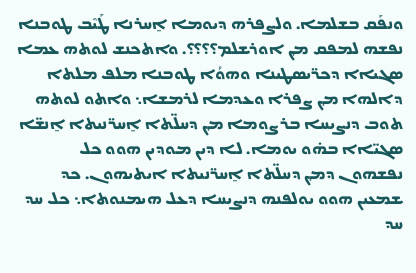ܘܢܦܰܩ ܒܫܠܡܐ. ܘܠܨܦܪܗ ܕܝܘܡܐ ܐ̱ܚܪܢܐ ܛܰܝܶܒ ܛܘܒܢܐ ܢܦܫܗ ܠܡܦܩ ܡ݂ܢ ܐܘܪܫܠܡ؟؟؟؟. ܘܐܬܟܢܫ ܠܘܬܗ ܥܡܐ ܣܓܝܐܐ ܕܟܪ̈ܝܣܛܝܢܐ ܘܗܘܳܐ ܛܘܒܢܐ ܡܠܦ ܡܠܬܐ ܕܐܠܗܐ ܡ݂ܢ ܨܦܪܐ ܘܥܕܡܐ ܠܪܡܫܐ܆ ܘܐܬܘ ܠܘܬܗ ܬܘܒ ܕܢܨܝܚܐ ܒܪܨܘܡܐ ܡ݂ܢ ܕܚܠ̈ܬܐ ܐ̱ܚܪ̈ܢܝܬܐ ܐ̱ܢܫ̈ܐ ܣܓܝ̈ܐܐ ܒܗ̇ܘ ܝܘܡܐ. ܠܐ ܕܝܢ ܡܘܕܝܢ ܗܘܘ ܟܠ ܢܦܫܗܘܢ ܕܡ݂ܢ ܕܚܠ̈ܬܐ ܐ̱ܚܪ̈ܢܝܬܐ ܐܝܬܝܗܘܢ. ܟܕ ܫܡܥܝܢ ܗܘܘ ܝܘܠܦܢܗ ܕܢܨܝܚܐ ܕܥܠ ܗܝܡܢܘܬܐ܆ ܟܠ ܚܕ ܚܕ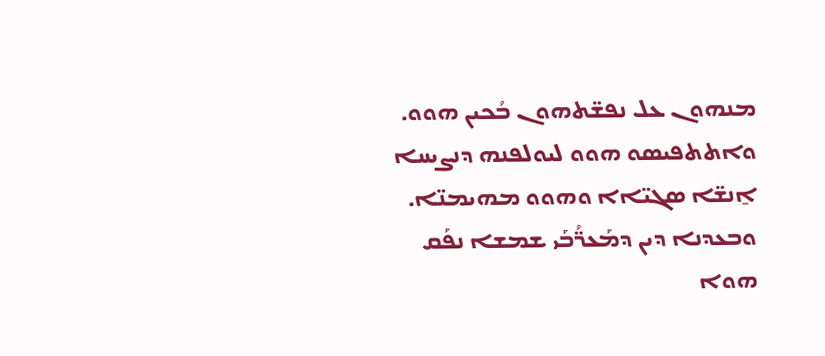ܡܢܗܘܢ ܥܠ ܢܦܫ̈ܬܗܘܢ ܒܳܟܝܢ ܗܘܘ. ܘܐܬܬܦܝܣܘ ܗܘܘ ܠܝܘܠܦܢܗ ܕܢܨܝܚܐ ܐ̱ܢܫ̈ܐ ܣܓܝ̈ܐܐ ܘܗܘܘ ܡܗܝܡܢ̈ܐ. ܘܒܥܕܢܐ ܕܝܢ ܕܡܰܥܪ̈ܳܒܰܝ ܫܡܫܐ ܢܦܰܩ ܗܘܐ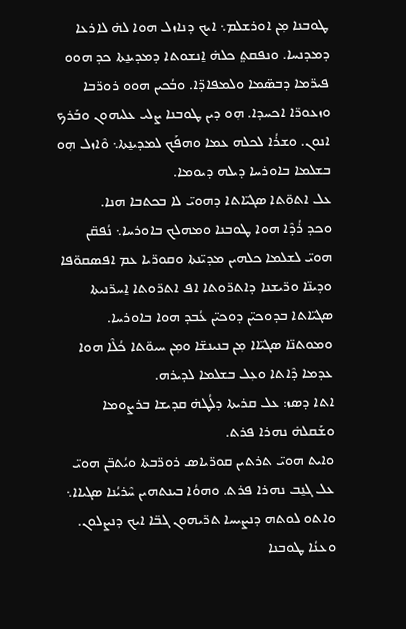ܛܘܒܢܐ ܡ݂ܢ ܐܘܪܫܠܡ܆ ܐܝܟ ܕܢܐܙܠ ܗܘܐ ܠܗ̇ ܠܐܪܥܐ ܕܡܕܢܚܐ. ܘܢܦܩܬ݀ ܟܠܗ̇ ܐ̱ܢܫܘܬܐ ܕܡܕܝܢ̱ܬܐ ܟܕ ܗܘܘ ܦܝܪ̈ܡܐ ܕܒܣ̈ܡܐ ܘܠܡܦܐܕ̈ܐ. ܘܒܳܟܝܢ ܗܘܘ ܪܘܪ̈ܒܐ ܘܙܥܘܪ̈ܐ ܐܟܚܕܐ. ܗ݂ܘ ܕܝܢ ܛܘܒܢܐ ܨܠܝ ܥܠܝܗܘܢ ܘܒܰܪܟ ܐܢܘܢ. ܘܫܪܳܐ ܠܟܠܗ ܥܡܐ ܘܗܦܰܟ ܠܡܕܝܢ̱ܬܐ܆ ܘܶܐܙܠ ܗ݂ܘ ܒܫܠܡܐ ܒܐܘܪܚܐ ܕܝܠܗ ܕܝܘܡܐ.
ܥܠ ܐܬܘ̈ܬܐ ܣܓܝ̈ܐܬܐ ܕܗܘܝ̈ ܠܐ ܒܟܬܒܐ ܗܢܐ.
ܘܟܕ ܪܳܕܶܐ ܗܘܐ ܛܘܒܢܐ ܘܡܗܠܟ ܒܐܘܪܚܐ܆ ܢܳܦܩ̈ܢ ܗܘܝ̈ ܠܫܠܡܐ ܟܠܗܝܢ ܡܕܝ̈ܢܬܐ ܘܩܘܪ̈ܝܐ ܥܡ ܐܦܣܩܘ̈ܦܐ ܘܕܝܢ̈ܐ ܘܪ̈ܝܫܢܐ ܕܐܬܪ̈ܘܬܐ ܐܦ ܐܬܪ̈ܘܬܐ ܐ̱ܚܪ̈ܢܝܬܐ ܣܓܝ̈ܐܬܐ ܒܕܘܟܝ̈ܢ ܕܘܟܝ̈ܢ ܥܳܒܕ ܗܘܐ ܒܐܘܪܚܐ. ܘܡܘܬܢ̈ܐ ܣܓܝ̈ܐܐ ܡ݂ܢ ܒܢܝܢܫ̈ܐ ܘܡ݂ܢ ܚܝܘ̈ܬܐ ܟܳܠܶܐ ܗܘܐ ܥܕܡܐ ܕܶܐܬܐ ܘܥ݂ܠ ܒܫܠܡܐ ܠܕܝܪܗ.
ܐܬܐ ܕܣܙ: ܥܠ ܩܪܝܬܐ ܕܠܳܛܗ̇ ܩܕܝܫܐ ܒܪܨܘܡܐ ܘܫܰܩܠܗ̇ ܢܗܪܐ ܦܪܬ.
ܘܐܝܬ ܗܘܝ̈ ܬܪܬܝܢ ܩܘܪ̈ܝܐܣ ܪܘܪ̈ܒܬܐ ܘܝܳܬܒ̈ܢ ܗܘܝ̈ ܥܠ ܓܢ̱ܒ ܢܗܪܐ ܦܪܬ. ܘܗܘܳܐ ܒܝܢܬܗܝܢ ܚܶܪܝܳܢܐ ܣܓܝܐܐ܆ ܘܐܬܘ ܠܘܬܗ ܕܢܨܝܚܐ ܬܪ̈ܝܗܘܢ ܓܒ̈ܐ ܐܝܟ ܕܢܨܠܘܢ. ܘܥܢܳܐ ܛܘܒܢܐ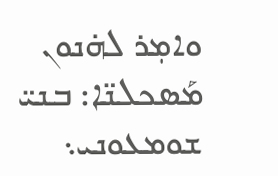ܘܐܡ݂ܪ ܠܗ̇ܢܘܢ ܡܰܣܟܠܢ̈ܐ: ܒܢܝ̈ ܫܘܡܥܘܢܝ܆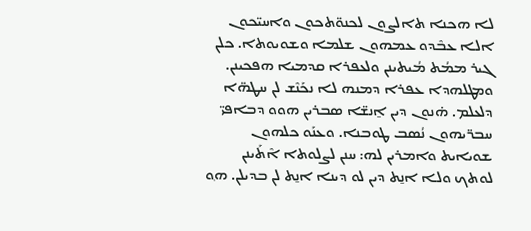ܠܐ ܗܟܢܐ ܬܐܠܨܘܢ ܠܟܢܘ̈ܬܟܘܢ ܘܐܚܝ̈ܟܘܢ ܐܠܐ ܥܒܶܕܘ ܥܡܗܘܢ ܫܠܡܐ ܘܫܘܝܘܬܐ. ܟܠܢ ܓܝܪ ܡܡܳܬ ܡܳܝܬܝܢܢ ܘܠܥܦܪܐ ܩܕܡܝܐ ܗܦܟܝܢܢ. ܘܡܛܠܗܕܐ ܥܦܪܐ ܕܡܢܗ ܠܐ ܢܟܰܢܶܫ ܠܢ ܚܛܗ̈ܐ ܕܠܥܠܡ. ܗ̇ܢܘܢ ܕܝܢ ܐ̱ܢܫ̈ܐ ܣܒܪܝܢ ܗܘܘ ܕܒܐܦܝ̈ ܚܒܪ̈ܝܗܘܢ ܢܳܣܒ ܛܘܒܢܐ. ܘܥܢܰܘ ܟܠܗܘܢ ܫܘܝܐܝܬ ܘܐܡܪܝܢ ܠܗ: ܚܢܢ ܠܨܠܘܬܐ ܐܶܬܰܝܢܢ ܠܘܬܟ ܘܠܐ ܐܢ̱ܬ ܕܝܢ ܠܘ ܕܝܢܐ ܐܢ̱ܬ ܠܢ ܒܕܝܠܢ. ܗ݂ܘ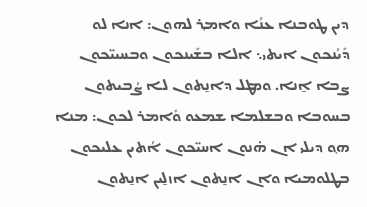ܕܝܢ ܛܘܒܢܐ ܥܢܳܐ ܘܐܡ݂ܪ ܠܗܘܢ: ܐܢܐ ܠܘ ܕܰܝܳܢܟܘܢ ܐܝܬܝ܆ ܐܠܐ ܒܫܰܝܢܟܘܢ ܘܒܚܝܝ̈ܟܘܢ ܨܒܐ ܐ̱ܢܐ. ܘܡܛܠ ܕܐܢ̱ܬܘܢ ܠܐ ܨܳܒܝܬܘܢ ܒܚܘܒܐ ܘܒܫܠܡܐ ܫܡܥܘ ܘܺܐܡܪ ܠܟܘܢ: ܡܢܐ ܗ݂ܘ ܕܝܠܝ ܐܢ ܗ̇ܢܘܢ ܐܚܝ̈ܟܘܢ ܐܳܬܝܢ ܥܠܝܟܘܢ ܒܛܠܘܡܝܐ ܘܐܢ ܐܢ̱ܬܘܢ ܐܙܠ̱ܝܢ ܐܢ̱ܬܘܢ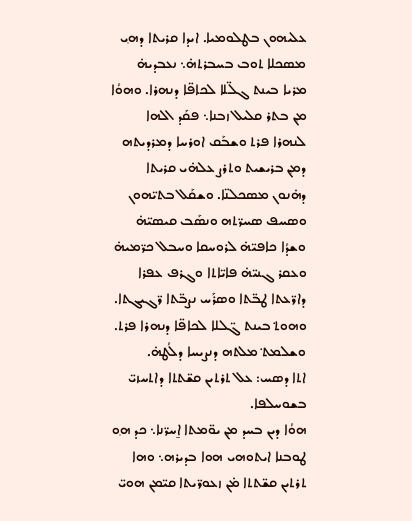ܥܠܝܗܘܢ ܒܛܠܘܡܝܐ. ܐܝܕܐ ܩܪܝܬܐ ܕܗ݂ܝ ܡܣܟܠܐ ܬܘܒ ܒܚܒܪܬܗ̇܆ ܢܥܒܕܝܗ̇ ܡܪܝܐ ܒܝܢܬ ܓܠ̈ܠܐ ܠܟܐܦ̈ܐ ܕܢܗܪܐ. ܘܗܘܳܐ ܡ݂ܢ ܒܬܪ ܩܠܝܠ ܙܒܢܐ܆ ܦܩܰܕ ܐܠܗܐ ܠܢܗܪܐ ܦܪܬ ܘܫܒܰܩ ܐܘܪܚܐ ܕܡܪܕܝܬܗ ܕܡ݂ܢ ܒܪܝܫܝܬ ܘܬܪܨ ܥܠܗ̇ܝ ܩܪܝܬܐ ܕܗ̇ܢܘܢ ܡܣܟܠܢ̈ܐ. ܘܫܩܰܠ ܒܬܝ̈ܗܘܢ ܘܣܚܦ ܣܚܪ̈ܬܗ ܘܢܣܰܒ ܩܝܣܝ̈ܗ̇ ܘܫܕܳܐ ܟܐܦܝ̈ܗ̇ ܠܪܘܚܩܐ ܘܚܒܠ ܟܪ̈ܡܝܗ̇ ܘܥܩܪ ܓܢܝ̈ܗ̇ ܦܐܝ̈ܐܬܐ ܘܓܪܦ ܥܦܪܐ ܕܐܪ̈ܥܬܐ ܛܒ̈ܬܐ ܘܣܪܰܚ ܢܨܒ̈ܬܐ ܪ̈ܓܝܓܬܐ. ܘܗܘܬ݀ ܒܝܢܬ ܓ̈ܠܠܐ ܠܟܐܦ̈ܐ ܕܢܗܪܐ ܦܪܬ. ܘܫܠܡܬ݀ ܡܠܬܗ ܕܢܨܝܚܐ ܕܠܳܛܗ̇.
ܐܬܐ ܕܣܚ: ܥܠ ܬܪܬܝܢ ܩܫ̈ܬܬܐ ܕܐܬܚܙܝ̈ ܒܫܘܚܠܦܐ.
ܗܘܳܐ ܕܝܢ ܒܚܕ ܡ݂ܢ ܝܘ̈ܡܬܐ ܐ̱ܚܪ̈ܢܐ܆ ܟܕ ܗ݂ܘ ܛܘܒܢܐ ܐܝܬܘܗܝ ܗܘܐ ܒܕܝܪܗ܆ ܘܗܐ ܬܪܬܝܢ ܩܫ̈ܬܬܐ ܡ̇ܢ ܙܥܘܪ̈ܝܬܐ ܩܝ̈ܡܢ ܗܘܝ̈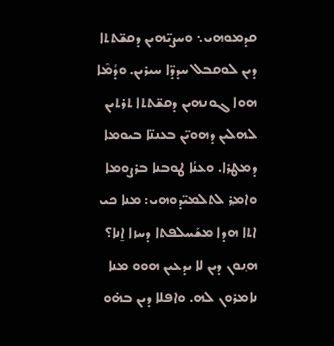ܩܕܡܘܗܝ܆ ܘܚܨܝ̈ܗܝܢ ܕܩܫ̈ܬܬܐ ܕܝܢ ܠܘܩܒܠ ܚܕܕ̈ܐ ܚܝܪܝܢ. ܘܕܳܡܶܐ ܗܘܐ ܓܘܢܗܝܢ ܕܩܫ̈ܬܬܐ ܬܪܬܝܢ ܠܗܠܝܢ ܕܗܘܝ̈ܢ ܒܥܢܢ̈ܐ ܒܝܘܡܐ ܕܡܛܪܐ. ܘܥܢܳܐ ܛܘܒܢܐ ܒܪܨܘܡܐ ܘܐܡ݂ܪ ܠܬܠܡܝ̈ܕܘܗܝ: ܡܢܐ ܟܝ ܐܬܐ ܗܕܐ ܡܫܰܚܠܦܬܐ ܕܚܙܐ ܐ̱ܢܐ؟ ܗ݂ܢܘܢ ܕܝܢ ܠܐ ܝܕܥܝܢ ܗܘܘ ܡܢܐ ܢܐܡܪܘܢ ܠܗ. ܘܐܦܠܐ ܕܝܢ ܒܗ̇ܘ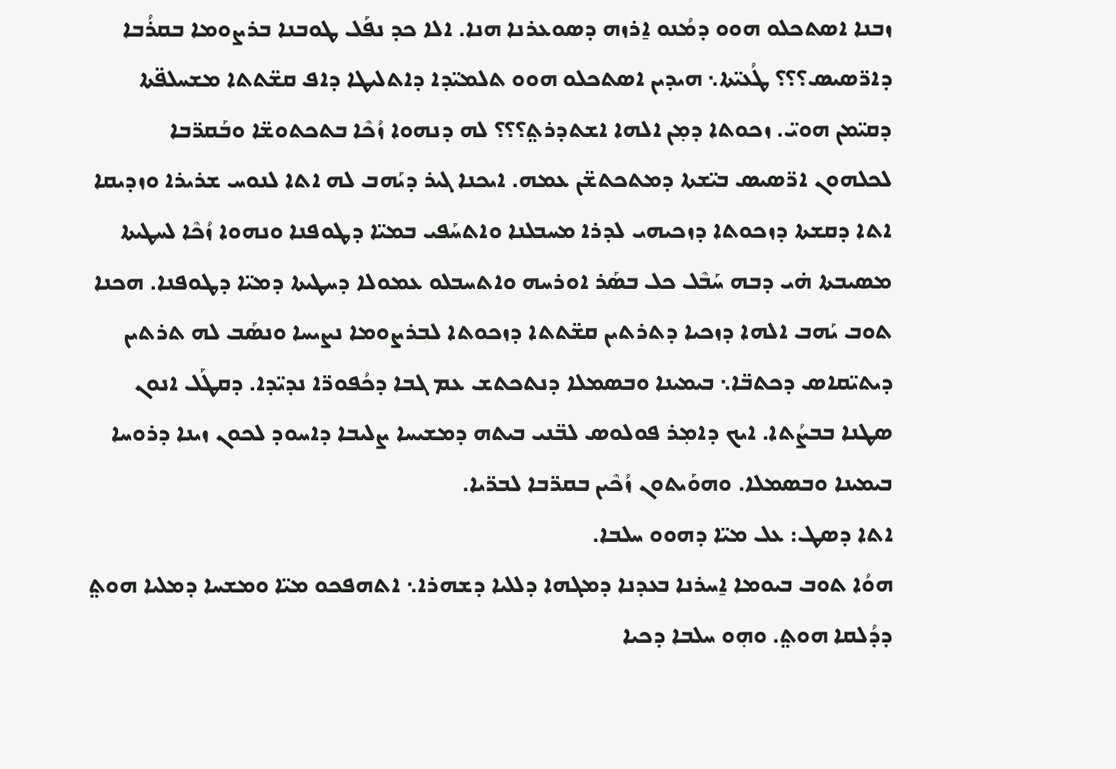ܙܒܢܐ ܐܣܬܟܠܘ ܗܘܘ ܕܡܳܢܘ ܐ̱ܪܙܗ ܕܣܘܥܪܢܐ ܗܢܐ. ܐܠܐ ܟܕ ܢܦܰܠ ܛܘܒܢܐ ܒܪܨܘܡܐ ܒܩܪܳܒܐ ܕܐܪ̈ܣܝܣ؟؟؟ ܛܳܥܝ̈ܬܐ܆ ܗܝܕܝܢ ܐܣܬܟܠܘ ܗܘܘ ܬܠܡܝ̈ܕܐ ܕܐܬܠܝܛܐ ܕܐܦ ܩܫ̈ܬܬܐ ܡܫܚܠܦ̈ܬܐ ܕܩܝ̈ܡܢ ܗܘܝ̈. ܙܟܘܬܐ ܕܡ݂ܢ ܐܠܗܐ ܐܫܬܕܪܬ݀؟؟؟ ܠܗ ܕܢܗܘܐ ܙܳܟܶܐ ܒܬܟܬܘܫ̈ܐ ܘܒܰܩܪ̈ܒܐ ܠܟܠܗܘܢ ܐܪ̈ܣܝܣ ܒܝ̈ܫܬܐ ܕܡܬܟܬܫ̈ܢ ܥܡܗ. ܐܝܟܢܐ ܓܝܪ ܕܝܰܗܒ ܠܗ ܐܬܐ ܠܢܘܚ ܫܪܝܪܐ ܘܙܕܝܩܐ ܐܬܐ ܕܩܫܬܐ ܕܙܟܘܬܐ ܕܙܟܝܗܝ ܠܕܪܐ ܡܚܒܠܢܐ ܘܐܬܚܰܦܝ ܒܡܝ̈ܐ ܕܛܘܦܢܐ ܘܢܗܘܐ ܙܳܟܶܐ ܠܚܛܝܬܐ ܡܣܝܒܬܐ ܗ̇ܝ ܕܒܗ ܚܰܒܶܠ ܟܠ ܒܣܰܪ ܐܘܪܚܗ ܘܐܬܚܒܠܘ ܥܡܘܠܐ ܕܚܛܝܬܐ ܕܡܝ̈ܐ ܕܛܘܦܢܐ. ܗܟܢܐ ܬܘܒ ܝܰܗܒ ܐܠܗܐ ܕܙܟܝܐ ܕܬܪܬܝܢ ܩܫ̈ܬܬܐ ܕܙܟܘܬܐ ܠܒܪܨܘܡܐ ܢܨܝܚܐ ܘܢܣܰܒ ܠܗ ܬܪܬܝܢ ܕܝܬܝ̈ܩܐܣ ܕܟܬܒ̈ܐ܆ ܒܝܡܝܢܐ ܘܒܣܡܠܐ ܕܢܬܟܬܫ ܥܡ ܓܒܐ ܕܟܳܦܘܪ̈ܐ ܢܕܝ̈ܕܐ. ܕܩܛܰܠ ܐܢܘܢ ܣܛܢܐ ܒܒܨܳܬܐ. ܐܝܟ ܕܐܡ݂ܪ ܦܘܠܘܣ ܠܒ̈ܢܝ ܒܝܬܗ ܕܡܫܝܚܐ ܨܠܝܒܐ ܕܐܚܘܕ ܠܟܘܢ ܙܝܢܐ ܕܪܘܚܐ ܒܝܡܝܢܐ ܘܒܣܡܠܐ. ܘܗܘܰܝܬܘܢ ܙܳܟܶܝܢ ܒܩܪ̈ܒܐ ܠܒܪ̈ܝܐ.
ܐܬܐ ܕܣܛ: ܥܠ ܡܝ̈ܐ ܕܗܘܘ ܚܠܒܐ.
ܗܘܳܐ ܬܘܒ ܒܝܘܡܐ ܐ̱ܚܪܢܐ ܒܥܕܢܐ ܕܡܓܗܐ ܕܠܠܝܐ ܕܫܗܪܐ܆ ܐܬܗܦܟܘ ܡܝ̈ܐ ܘܡܫܚܐ ܕܡܠܝܐ ܗܘܬ݀ ܕܕܳܠܩܐ ܗܘܬ݀. ܘܗ݂ܘ ܚܠܒܐ ܕܟܝܐ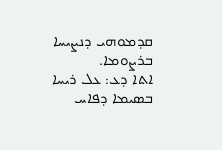ܩܕܡܘܗܝ ܕܢܨܝܚܐ ܒܪܨܘܡܐ.
ܐܬܐ ܕܥ: ܥܠ ܪܝܚܐ ܒܣܝܡܐ ܕܦܐܚ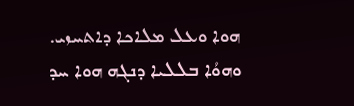ܗܘܐ ܘܥܠ ܡܠܐܟܐ ܕܐܬܚܙܝ.
ܘܗܘܳܐ ܒܠܠܝܐ ܕܢܓܗ ܗܘܐ ܚܕ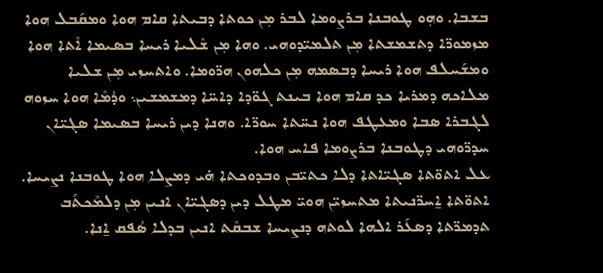ܒܫܒܐ. ܘܗ݂ܘ ܛܘܒܢܐ ܒܪܨܘܡܐ ܠܒܪ ܡ݂ܢ ܟܘܬܐ ܕܒܝܬܐ ܩܐܡ ܗܘܐ ܘܡܩܰܒܠ ܗܘܐ ܡܙܡܘܪ̈ܐ ܕܬܫܡܫܬܐ ܡ݂ܢ ܬܠܡܝ̈ܕܘܗܝ. ܘܗܐ ܡ݂ܢ ܫܶܠܝܐ ܪܝܚܐ ܒܣܝܡܐ ܐܶܬܐ ܗܘܐ ܘܡܫܰܚܠܦ ܗܘܐ ܪܝܚܐ ܕܒܣܡܗ ܡ݂ܢ ܟܠܗܘܢ ܗܪ̈ܘܡܐ. ܘܐܬܚܙܝ ܡ݂ܢ ܫܠܝܐ ܡܠܐܟܗ ܕܡܪܝܐ ܟܕ ܩܐܡ ܗܘܐ ܒܝܢܬ ܓܘ̈ܕܐ ܕܐܚ̈ܐ ܕܡܫܡܫܝܢ܆ ܘܕܳܡܶܐ ܗܘܐ ܚܙܘܗ ܠܓܒܪܐ ܣܒܐ ܘܡܥܛܦ ܗܘܐ ܢܚ̈ܬܐ ܚܘܪ̈ܐ. ܘܗܢܐ ܕܝܢ ܪܝܚܐ ܒܣܝܡܐ ܣܓܝ̈ܐܢ ܚܕܪ̈ܘܗܝ ܕܛܘܒܢܐ ܒܪܨܘܡܐ ܦܐܚ ܗܘܐ.
ܥܠ ܐܬܘ̈ܬܐ ܣܓܝ̈ܐܬܐ ܕܠܐ ܟܬܝ̈ܒܢ ܘܒܕܘܟܬܐ ܗ̇ܝ ܕܡܨܠܐ ܗܘܐ ܛܘܒܢܐ ܢܨܝܚܐ.
ܐܬܘ̈ܬܐ ܐ̱ܚܪ̈ܢܝܬܐ ܡܬܚܙܝ̈ܢ ܗܘܝ̈ ܡܛܠ ܕܝܢ ܕܣܓܝ̈ܐܢ ܐܢܝܢ ܡ݂ܢ ܕܠܡܶܟܬܰܒ ܬܕܡܪ̈ܬܐ ܕܣܥܰܪ ܐܠܗܐ ܠܘܬܗ ܕܢܨܝܚܐ ܫܒܩܶܬ ܐܢܝܢ ܒܕܠܐ ܣܳܦܩ ܐ̱ܢܐ.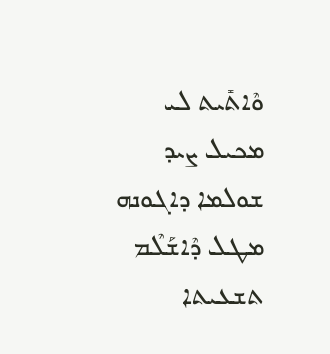ܘܶܐܬܺܝܬ ܠܝ ܡܟܝܠ ܨܝܕ ܫܘܠܡܐ ܕܐܓܘܢܗ ܡܛܠ ܕܶܐܫܰܠܶܡ ܬܫܥܝܬܐ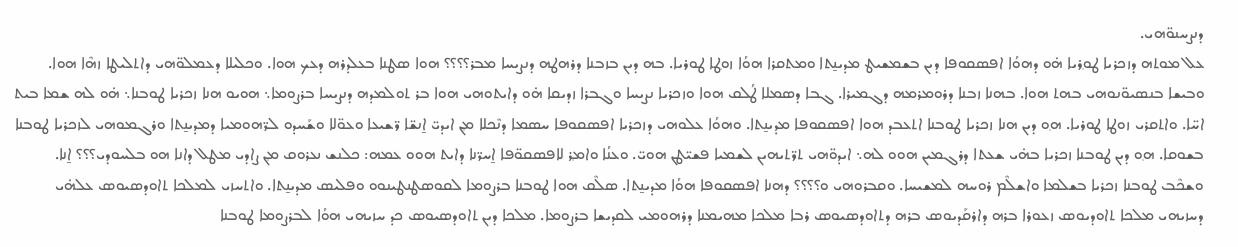ܕܢܨܚܢܘ̈ܗܝ.
ܥܠ ܡܘܬܗ ܕܙܟܪܝܐ ܛܘ݂ܪܝܐ ܗ̇ܘ ܕܗܘܳܐ ܐܦܣܩܘܦܐ ܕܝܢ ܒܫܡܫܝܛ ܡܕܝܢ̱ܬܐ ܘܡܬܩܪܐ ܗܘܳܐ ܙܘ݂ܛܐ ܛܘܪܝܐ. ܒܗ ܕܝܢ ܒܙܒܢܐ ܕܪܗܛܗ ܕܢܨܝܚܐ ܡܒܪ؟؟؟؟ ܗܘܐ ܣܛܢܐ ܒܥܠܕܪܗ ܕܥܟ ܗܘܐ. ܘܟܠܝܠܐ ܕܥܡܠܘ̈ܗܝ ܕܐܬܠܝܛܐ ܙܗܶܐ ܗܘܐ. ܘܒܝܫܐ ܒܢܣܝܘ̈ܢܘܗܝ ܒܗܬ ܗܘܐ. ܒܗܢܐ ܙܒܢܐ ܕܪܘܡܪܡܗ ܕܓܡܝܪܐ. ܓܒܐ ܕܣܡܠܐ ܛܳܠܩ ܗܘܐ ܘܙܟܪܝܐ ܢܨܝܚܐ ܘܓܒܪܐ ܙܕܝܩܐ ܗ̇ܘ ܕܐܝܬܘܗܝ ܗܘܐ ܒܪ ܬܘܠܡܕܗ ܕܢܨܝܚܐ ܒܪܨܘܡܐ܆ ܗܘܝܘ ܗܢܐ ܙܟܪܝܐ ܛܘܒܢܐ܆ ܗ̇ܘ ܠܗ ܫܡܐ ܒܝܬ ܐܚ̈ܐ. ܘܐܬܩܪܝ ܙܘܛܐ ܛܘܪܝܐ. ܗ݂ܘ ܕܝܢ ܗܢܐ ܙܟܪܝܐ ܛܘܒܢܐ ܐܬܥܒܕ ܗܘܐ ܐܦܣܩܘܦܐ ܡܕܝܢ̱ܬܐ. ܘܗܘܳܐ ܥܠܘܗܝ ܕܙܟܪܝܐ ܐܦܣܩܘܦܐ ܚܣܡܐ ܕܢܶܟܠܐ ܡ݂ܢ ܐܝܕܝ̈ ܐ̱ܢܫ̈ܐ ܪ̈ܫܝܥܐ ܘܥܘ̈ܠܐ ܘܫܰܚܕܘ ܠܪ̈ܗܘܡܝܐ ܕܡܕܝܢ̱ܬܐ ܘܪܓܡܘܗܝ ܠܙܟܪܝܐ ܛܘܒܢܐ ܒܫܘܩܐ. ܗ݂ܘ ܕܝܢ ܛܘܒܢܐ ܙܟܪܝܐ ܒܗ̇ܝ ܫܥܬܐ ܕܪܓܡܝܢ ܗܘܘ ܠܗ܆ ܐܝܕܘ̈ܗܝ ܬܪ̈ܬܝܗܝܢ ܠܫܡܝܐ ܦܫܝ̈ܛܢ ܗܘܝ̈. ܘܥܢܳܐ ܘܐܡ݂ܪ ܠܐܦܣܩܘ̈ܦܐ ܐ̱ܚܪ̈ܢܐ ܕܐܝܬ ܗܘܘ ܥܡܗ: ܟܠܢܫ ܢܥܪܘܩ ܡ݂ܢ ܨܐܕܝ ܡܛܠ ܕܐܢܐ ܗܘ ܒܠܚܘܕܝ؟؟؟ ܐ̱ܢܐ. ܘܫܟܶܒ ܛܘܒܢܐ ܙܟܪܝܐ ܒܫܠܡܐ ܘܐܫܠܶܡ ܪܘܚܗ ܠܡܫܝܚܐ. ܘܩܒܪܘܗܝ ܘ؟؟؟؟ ܕܗܢܐ ܐܦܣܩܘܦܐ ܗܘܳܐ ܡܕܝܢ̱ܬܐ. ܣܠܶܩ ܗܘܐ ܛܘܒܢܐ ܒܪܨܘܡܐ ܠܩܘܣܛܢܛܝܢܘܘ ܘܦܠܝܣ ܡܕܝܢ̱ܬܐ. ܘܐܬܚܙܝ ܠܡܠܟܐ ܬܐܘܕܣܝܘܣ ܥܠܗ̇ܝ ܕܚܙܝܗܝ ܡܠܟܐ ܬܐܘܕܝܘܣ ܙܥܘܪܐ ܒܪܗ ܕܐܪܩܰܕܝܘܣ ܒܪܗ ܕܬܐܘܕܣܝܘܣ ܪܒܐ ܡܠܟܐ ܡܗܝܡܢܐ ܕܪܗܘܡܝ ܠܩܕܝܫܐ ܒܪܨܘܡܐ. ܡܠܟܐ ܕܝܢ ܬܐܘܕܣܝܘܣ ܟܕ ܚܙܝܗܝ ܗܘܳܐ ܠܒܪܨܘܡܐ ܛܘܒܢܐ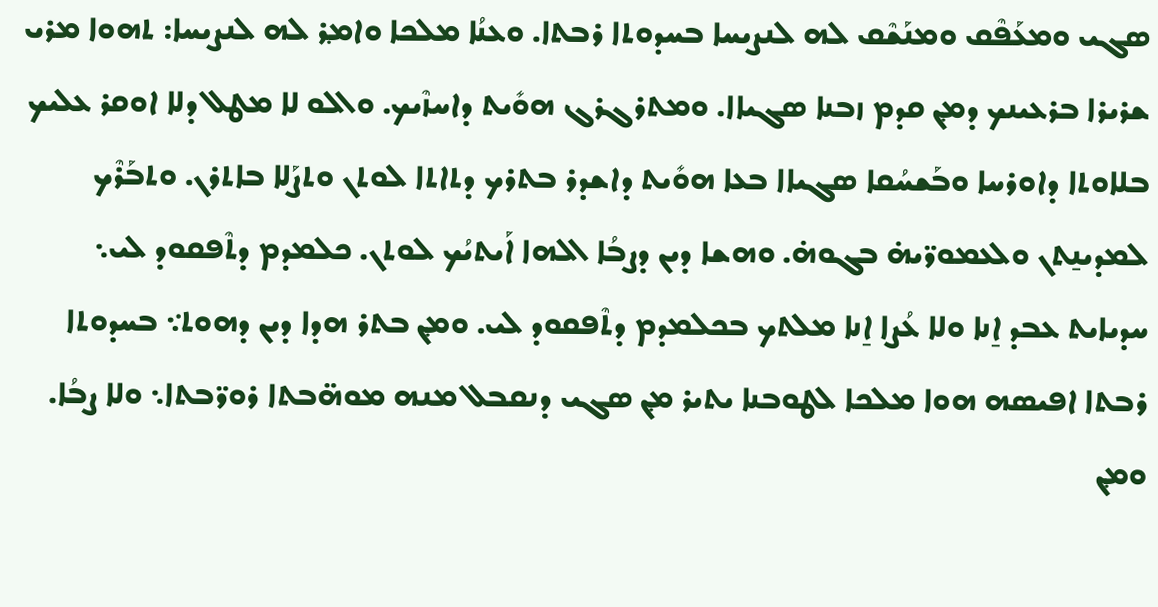ܣܓܝ ܘܡܥܰܦܶܩ ܘܡܢܰܫܶܩ ܠܗ ܠܢܨܝܚܐ ܒܚܕܘܬܐ ܪܒܬܐ. ܘܥܢܳܐ ܡܠܟܐ ܘܐܡ݂ܪ ܠܗ ܠܢܨܝܚܐ: ܬܗܘܐ ܡܪܝ ܫܪܝܪܐ ܒܪܥܝܢܟ ܕܡ݂ܢ ܩܕܡ ܙܒܢܐ ܣܓܝܐܐ. ܘܡܬܪܓܪܓ ܗܘܺܝܬ ܕܐܚܙܶܝܟ. ܘܐܠܘ ܠܐ ܡܛܠ ܕܠܐ ܐܘܩܪ ܥܠܝܟ ܒܠܐܘܬܐ ܕܐܘܪܚܐ ܘܒܰܫܚܳܩܐ ܣܓܝܐܐ ܒܥܐ ܗܘܺܝܬ ܕܐܫܕܪ ܒܬܪܟ ܕܬܐܬܐ ܠܘܬܢ ܘܬܨܰܠܐ ܒܐܬܪܢ. ܘܬܒܰܪܶܟ ܠܡܕܝܢ̱ܬܢ ܘܠܥܡܘܪ̈ܝܗ̇ ܒܓܘܗ̇. ܘܗܫܐ ܕܝܢ ܕܨܒܳܐ ܐܠܗܐ ܐܰܝܬܝܳܟ ܠܘܬܢ. ܟܠܡܕܡ ܕܬܶܦܩܘܕ ܠܝ܆ ܚܕܝܐܝܬ ܥܒܕ ܐ̱ܢܐ ܘܠܐ ܥܳܨܐ ܐ̱ܢܐ ܡܠܬܟ ܒܟܠܡܕܡ ܕܬܶܦܩܘܕ ܠܝ. ܘܡ݂ܢ ܒܬܪ ܗܕܐ ܕܝܢ ܕܗܘܬ݀܆ ܒܚܕܘܬܐ ܪܒܬܐ ܐܦܝܣܗ ܗܘܐ ܡܠܟܐ ܠܛܘܒܢܐ ܝܬܝܪ ܡ݂ܢ ܣܓܝ ܕܢܩܒܠ ܡܢܗ ܡܘܗ̈ܒܬܐ ܪܘܪ̈ܒܬܐ܆ ܘܠܐ ܨܒܳܐ. ܘܡ݂ܢ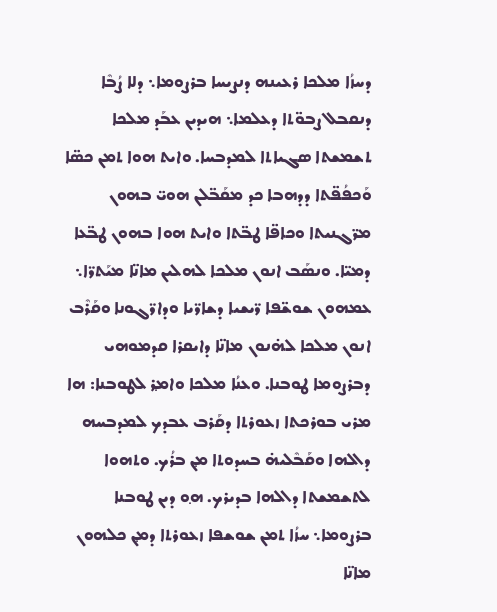ܕܚܙܳܐ ܡܠܟܐ ܪܥܝܢܗ ܕܢܨܝܚܐ ܒܪܨܘܡܐ܆ ܕܠܐ ܨܳܒܶܐ ܕܢܩܒܠ ܨܒܘ̈ܬܐ ܕܥܠܡܐ܆ ܗܝܕܝܢ ܥܒܰܕ ܡܠܟܐ ܬܫܡܫܬܐ ܣܓܝܐܬܐ ܠܡܕܒܚܐ. ܘܐܝܬ ܗܘܐ ܬܡܢ ܟܣ̈ܐ ܘܰܟܦܳܦ̈ܬܐ ܕܕܗܒܐ ܟܕ ܡܩܰܒ̈ܠܢ ܗܘܝ̈ ܒܗܘܢ ܡܪ̈ܓܢܝܬܐ ܘܟܐܦ̈ܐ ܛܒ̈ܬܐ ܘܐܝܬ ܗܘܐ ܒܗܘܢ ܛܒ̈ܥܐ ܕܡܝ̈ܐ. ܘܢܣܰܒ ܐܢܘܢ ܡܠܟܐ ܠܗܠܝܢ ܡܐܢ̈ܐ ܡܝܰܬܪ̈ܐ܆ ܥܡܗܘܢ ܫܘܫ̈ܦܐ ܪ̈ܝܫܝܐ ܕܫܐܪ̈ܝܐ ܘܕܐܪ̈ܓܘܢܐ ܘܩܰܪܶܒ ܐܢܘܢ ܡܠܟܐ ܠܗ̇ܢܘܢ ܡܐܢ̈ܐ ܕܐܝܩܪܐ ܩܕܡܘܗܝ ܕܒܪܨܘܡܐ ܛܘܒܢܐ. ܘܥܢܳܐ ܡܠܟܐ ܘܐܡ݂ܪ ܠܛܘܒܢܐ: ܗܐ ܡܪܝ ܒܘܪܟܬܐ ܙܥܘܪܬܐ ܕܩܰܪܒ ܥܒܕܟ ܠܡܕܒܚܗ ܕܐܠܗܐ ܘܩܰܒܶܠܝܗ̇ ܒܚܕܘܬܐ ܡ݂ܢ ܒܪܳܟ. ܘܬܗܘܐ ܠܬܫܡܫܬܐ ܕܐܠܗܐ ܒܕܝܪܟ. ܗ݂ܘ ܕܝܢ ܛܘܒܢܐ ܒܪܨܘܡܐ܆ ܚܙܳܐ ܬܡܢ ܫܘܫܦܐ ܙܥܘܪܬܐ ܕܡ݂ܢ ܟܠܗܘܢ ܡܐܢ̈ܐ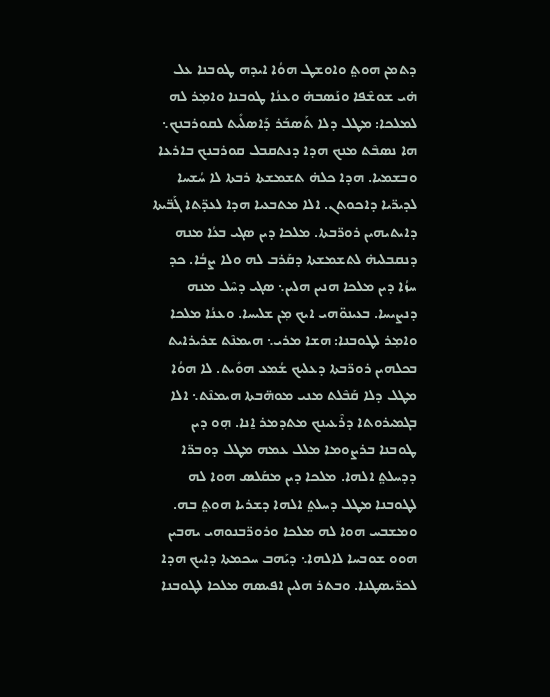ܕܬܡܢ ܗܘܬ݀ ܘܐܘܫܛ ܗܘܳܐ ܐܝܕܗ ܛܘܒܢܐ ܥܠ ܗ̇ܝ ܫܘܫܶܦܐ ܘܢܰܣܒܗ̇ ܘܥܢܳܐ ܛܘܒܢܐ ܘܐܡ݂ܪ ܠܗ ܠܡܠܟܐ: ܡܛܠ ܕܠܐ ܬܰܣܒܰܪ ܕܰܐܣܠܺܝܬ ܠܩܘܪܒܢܟ܆ ܗܐ ܢܣܒܶܬ ܡܢܟ ܗܕܐ ܕܢܬܩܒܠ ܩܘܪܒܢܟ ܒܐܪܥܐ ܘܒܫܡܝܐ. ܗܕܐ ܟܠܗ̇ ܬܫܡܫܬܐ ܪܒܬܐ ܠܐ ܚܳܫܚܐ ܠܕܝܪ̈ܝܐ ܕܐܟܘܬܢ. ܐܠܐ ܡܬܒܥܝܐ ܗܕܐ ܠܥܕ̈ܬܐ ܓܰܒ̈ܝܬܐ ܕܐܝܬܝܗܝܢ ܪܘܪ̈ܒܬܐ. ܡܠܟܐ ܕܝܢ ܣܓܝ ܒܥܳܐ ܡܢܗ ܕܢܩܒܠܝܗ̇ ܠܬܫܡܫܬܐ ܕܩܰܪܒ ܠܗ ܘܠܐ ܨܒܳܐ. ܟܕ  ܚܙܳܐ ܕܝܢ ܡܠܟܐ ܗܢܝܢ ܗܠܝܢ܆ ܣܓܝ ܕܚܶܠ ܡܢܗ ܕܢܨܝܚܐ. ܒܥܝܢܘ̈ܗܝ ܐܝܟ ܡ݂ܢ ܫܠܝܚܐ. ܘܥܢܳܐ ܡܠܟܐ ܘܐܡ݂ܪ ܠܛܘܒܢܐ: ܗܫܐ ܡܪܝ܆ ܗܝܡܢܶܬ ܫܪܝܪܐܝܬ ܒܟܠܗܝܢ ܪܘܪ̈ܒܬܐ ܕܥܠܝܟ ܫܳܡܥ ܗܘܺܝܬ. ܠܐ ܗܘܳܐ ܡܛܠ ܕܠܐ ܩܰܒܶܠܬ ܡܢܝ ܡܘܗ̈ܒܬܐ ܗܝܡܢܶܬ܆ ܐܠܐ ܒܓܡܝܪܘܬܐ ܕܪܶܥܝܢܟ ܡܬܕܡܪ ܐ̱ܢܐ. ܗ݂ܘ ܕܝܢ ܛܘܒܢܐ ܒܪܨܘܡܐ ܡܠܠ ܥܡܗ ܡܛܠ ܕܘܒܪ̈ܐ ܕܕܚܠܬ݀ ܐܠܗܐ. ܡܠܟܐ ܕܝܢ ܡܩܰܠܣ ܗܘܐ ܠܗ ܠܛܘܒܢܐ ܡܛܠ ܕܚܠܬ݀ ܐܠܗܐ ܕܫܪܝܐ ܗܘܬ݀ ܒܗ. ܘܡܫܒܚ ܗܘܐ ܠܗ ܡܠܟܐ ܘܪܘܪ̈ܒܢܘܗܝ ܝܗܒܝܢ ܗܘܘ ܫܘܒܚܐ ܠܐܠܗܐ܆ ܕܝܰܗܒ ܚܟܡܬܐ ܕܐܝܟ ܗܕܐ ܠܟܪ̈ܝܣܛܢܐ. ܘܒܬܪ ܗܠܝܢ ܐܦܝܣܗ ܡܠܟܐ ܠܛܘܒܢܐ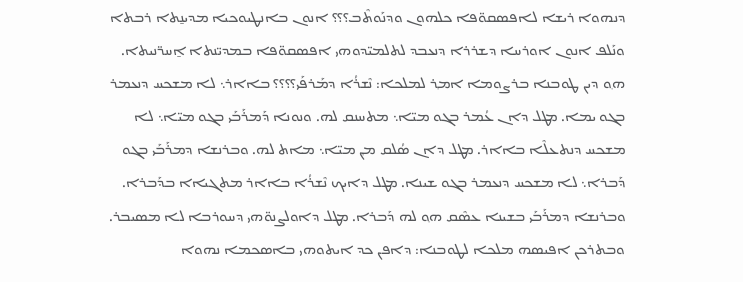ܕܢܗܘܐ ܪܝܫܐ ܠܐܦܣܩܘ̈ܦܐ ܟܠܗܘܢ ܘܕܢܰܘܬܶܒ؟؟؟ ܐܢܘܢ ܒܐܢܛܝܘܟܝܐ ܡܕܝܢ̱ܬܐ ܪܒܬܐ ܘܢܰܠܦ ܐܢܘܢ ܐܘܪܚܐ ܕܫܪܪܐ ܕܢܥܒܕ ܠܬܠܡܝ̈ܕܘܗܝ ܐܦܣܩܘ̈ܦܐ ܒܡܕܝ̈ܢܬܐ ܐ̱ܚܪ̈ܢܝܬܐ. ܗ݂ܘ ܕܝܢ ܛܘܒܢܐ ܒܪܨܘܡܐ ܐܡ݂ܪ ܠܡܠܟܐ: ܢܶܫܪܳܐ ܕܡܰܪܦܰܝ؟؟؟؟ ܒܐܐܪ܆ ܠܐ ܡܫܟܚ ܕܢܥܡܪ ܒܓܘ ܝܡܐ. ܡܛܠ ܕܐܢ ܥܳܡܪ ܒܓܘ ܡܝ̈ܐ܆ ܡܬܚܢܩ ܠܗ. ܘܢܘܢܐ ܕܰܡܪܰܒܰܝ ܒܓܘ ܡܝ̈ܐ܆ ܠܐ ܡܫܟܚ ܕܢܬܥܠܶܐ ܒܐܐܪ. ܡܛܠ ܕܐܢ ܣܳܠܩ ܡ݂ܢ ܡܝ̈ܐ܆ ܡܐܬ ܠܗ. ܘܒܪܢܫܐ ܕܡܪܰܒܰܝ ܒܓܘ ܕܰܒܪܐ܆ ܠܐ ܡܫܟܚ ܕܢܥܡܪ ܒܓܘ ܫܝܢܐ. ܡܛܠ ܕܐܝܟ ܢܶܫܪܳܐ ܒܐܐܪ ܡܬܓܝܐܐ ܒܕܰܒܪܐ. ܘܒܪܢܫܐ ܕܡܪܰܒܰܝ ܒܫܝܢܐ ܥܣܶܩ ܗ݂ܘ ܠܗ ܕܰܒܪܐ. ܡܛܠ ܕܐܘܠܨܢܘ̈ܗܝ ܕܚܘܪܒܐ ܠܐ ܡܣܝܒܪ. ܘܒܬܪܟܢ ܐܦܝܣܗ ܡܠܟܐ ܠܛܘܒܢܐ: ܕܐܦܢ ܟܕ ܐܝܬܘܗܝ ܒܐܣܟܡܐ ܢܗܘܐ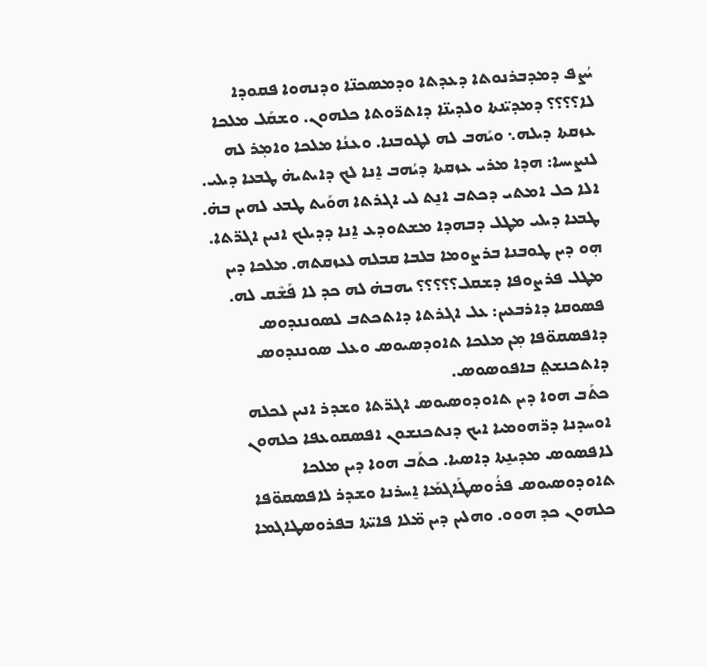ܝܳܨܦ ܕܡܕܒܪܢܘܬܐ ܕܥܕܬܐ ܘܕܡܣܟܢ̈ܐ ܘܕܢܗܘܐ ܦܩܘܕܐ ܠܐ؟؟؟؟ ܕܡܕܝ̈ܢܬܐ ܘܠܕܝܢ̈ܐ ܕܐܬܪ̈ܘܬܐ ܟܠܗܘܢ. ܘܫܩܰܠ ܡܠܟܐ ܥܙܩܬܐ ܕܝܠܗ܆ ܘܝܰܗܒ ܠܗ ܠܛܘܒܢܐ. ܘܥܢܳܐ ܡܠܟܐ ܘܐܡ݂ܪ ܠܗ ܠܢܨܝܚܐ: ܗܕܐ ܡܪܝ ܥܙܩܬܐ ܕܝܳܗܒ ܐ̱ܢܐ ܠܟ ܕܐܝܬܝܗ̇ ܛܒܥܐ ܕܝܠܝ. ܐܠܐ ܟܠ ܐܡܬܝ ܕܟܬܒ ܐܢ̱ܬ ܠܝ ܐܓܪܬܐ ܗܘܰܝܬ ܛܒܥ ܠܗܝܢ ܒܗ̇. ܛܒܥܐ ܕܝܠܝ ܡܛܠ ܕܒܗܕܐ ܡܫܬܘܕܥ ܐ̱ܢܐ ܕܕܝܠܟ ܐܢܝܢ ܐܓܪ̈ܬܐ. ܗ݂ܘ ܕܝܢ ܛܘܒܢܐ ܒܪܨܘܡܐ ܒܠܒܐ ܩܒܠܗ ܠܥܙܩܬܗ. ܡܠܟܐ ܕܝܢ ܡܛܠ ܦܪܨܘܦܐ ܕܫܩܠ؟؟؟؟؟ ܝܗܒܗ̇ ܠܗ ܟܕ ܠܐ ܦܰܫܶܩ ܠܗ.
ܦܣܘܩܐ ܕܐܪܒܥܝܢ: ܥܠ ܐܓܪܬܐ ܕܐܬܟܬܒ ܠܣܘܢܢܕܘܣ ܕܐܦܣܩܘ̈ܦܐ ܡ݂ܢ ܡܠܟܐ ܬܐܘܕܣܝܘܣ ܘܥܠ ܣܘܢܢܕܘܣ ܕܐܬܟܢܫܬ݀ ܒܐܦܘܣܘܣ.
ܟܬܰܒ ܗܘܐ ܕܝܢ ܬܐܘܕܘܣܝܘܣ ܐܓܪ̈ܬܐ ܘܫܕܪ ܐܢܝܢ ܠܟܠܗ ܐܘܚܕܢܐ ܕܪ̈ܗܘܡܝܐ ܐܝܟ ܕܢܬܟܢܫܘܢ ܐܦܣܩܘܥܦܐ ܟܠܗܘܢ ܠܐܦܣܘܣ ܡܕܝܢ̱ܬܐ ܕܐܣܝܐ. ܟܬܰܒ ܗܘܐ ܕܝܢ ܡܠܟܐ ܬܐܘܕܘܣܝܘܣ ܦܪܳܘܣܛܰܐܓܡܰܐ ܐ̱ܚܪܢܐ ܘܫܕܪ ܠܐܦܣܩܘ̈ܦܐ ܟܠܗܘܢ ܟܕ ܗܘܘ. ܘܗܠܝܢ ܕܝܢ ܡ̈ܠܐ ܦܐܝ̈ܬܐ ܒܦܪܘܣܛܐܓܡܐ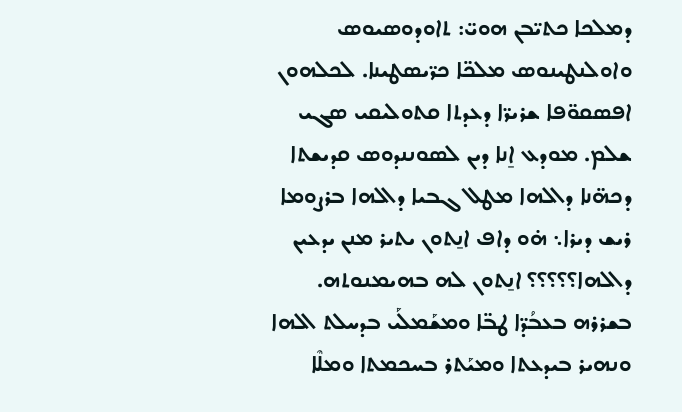ܕܡܠܟܐ ܟܬܝ̈ܒܢ ܗܘܝ̈: ܬܐܘܕܘܣܝܘܣ ܘܐܘܠܢܛܝܢܘܣ ܡܠܟ̈ܐ ܟܪ̈ܝܣܛܝܢܐ. ܠܟܠܗܘܢ ܐܦܣܩܘ̈ܦܐ ܫܪܝܪ̈ܐ ܕܥܕܬܐ ܩܬܘܠܝܩܝ ܣܓܝ ܫܠܡ. ܡܘܕܥ ܐ̱ܢܐ ܕܝܢ ܠܣܘܢܢܕܘܣ ܩܕܝܫܬܐ ܕܟܗ̈ܢܐ ܕܐܠܗܐ ܡܛܠ ܓܒܝܐ ܕܐܠܗܐ ܒܪܨܘܡܐ ܪܝܫ ܕܝܪܐ܆ ܗ̇ܘ ܕܐܦ ܐܢ̱ܬܘܢ ܝܬܝܪ ܡܢܢ ܝܕܥܝܢ ܕܐܠܗܐ؟؟؟؟؟ ܐܢ̱ܬܘܢ ܠܗ ܒܗܝܡܢܘܬܗ. ܒܫܪܪܗ ܒܥܒܳܕ̈ܐ ܛܒ̈ܐ ܘܡܫܰܡܠܰܝ ܒܕܚܠܬ ܐܠܗܐ ܘܢܗܝܪ ܒܝܕܥܬܐ ܘܡܝܰܬܪ ܒܚܟܡܬܐ ܘܡܠܶܐ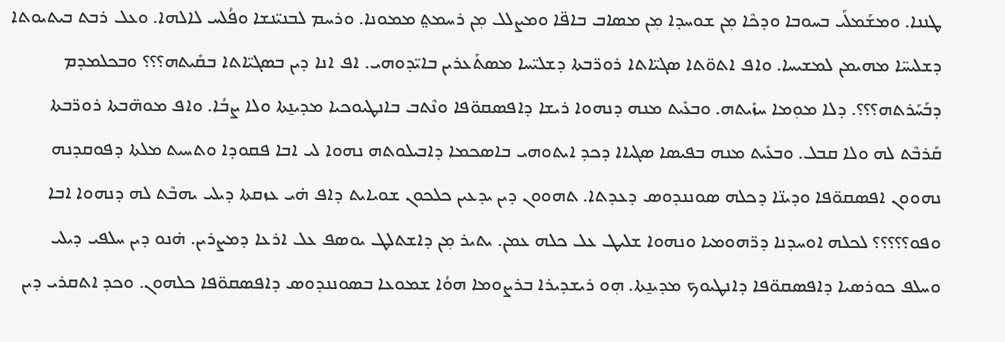ܛܢܢܐ. ܘܡܫܰܡܠܰܝ ܒܚܘܒܐ ܘܕܟܶܐ ܡ݂ܢ ܫܘܚܕܐ ܡ݂ܢ ܡܣܐܒ ܒܐܦ̈ܐ ܘܡܨܠܠ ܡ݂ܢ ܪܚܡܬ݀ ܡܡܘܢܐ. ܘܪܚܡ ܠܒܢܝ̈ܢܫܐ ܘܦܳܠܚ ܠܐܠܗܐ. ܘܥܠ ܪܒܬ ܒܝܬܝܘܬܐ ܕܫܠܝܚ̈ܐ ܡܗܝܡܢ ܠܡܫܝܚܐ. ܘܐܦ ܐܬܘ̈ܬܐ ܣܓܝ̈ܐܬܐ ܪܘܪ̈ܒܬܐ ܕܫܠܝ̈ܚܐ ܡܣܬܰܥܪܝܢ ܒܐܝ̈ܕܘܗܝ. ܐܦ ܐܢܐ ܕܝܢ ܒܣܓܝ̈ܐܬܐ ܒܩܺܝܬܗ؟؟؟ ܘܒܟܠܡܕܡ ܕܒܰܚܰܪܬܗ؟؟؟. ܕܠܐ ܡܘ݂ܡܐ ܚܙܺܝܬܗ. ܘܒܥܺܝܬ ܡܢܗ ܕܢܗܘܐ ܪܝܫܐ ܕܐܦܣܩܘ̈ܦܐ ܘܢܶܬܒ ܒܐܢܛܝܘܟܝܐ ܡܕܝܢ̱ܬܐ ܘܠܐ ܨܒܳܐ. ܘܐܦ ܡܘܗ̈ܒܬܐ ܪܘܪ̈ܒܬܐ ܩܰܪܒܶܬ ܠܗ ܘܠܐ ܩܒܠ. ܘܒܥܺܝܬ ܡܢܗ ܒܦܝܣܐ ܣܓܝܐܐ ܕܟܕ ܐܝܬܘܗܝ ܒܐܣܟܡܐ ܕܐܒܝܠܘܬܗ ܢܗܘܐ ܠܝ ܐܒܐ ܦܩܘܕܐ ܘܬܚܝܬ ܡܠܬܐ ܕܦܘܩܕܢܗ ܢܗܘܘܢ ܐܦܣܩܘ̈ܦܐ ܘܕܝܢ̈ܐ ܕܟܠܗ ܣܘܢܢܕܘܣ ܕܥܕܬܐ. ܬܗܘܘܢ ܕܝܢ ܝܕܥܝܢ ܟܠܟܘܢ ܫܘܝܐܝܬ ܕܐܦ ܗ̇ܝ ܥܙܩܬܐ ܕܝܠܝ ܝܗܒܶܬ ܠܗ ܕܢܗܘܐ ܐܒܐ ܘܦܘ؟؟؟؟؟ ܠܟܠܗ ܐܘܚܕܢܐ ܕܪ̈ܗܘܡܝܐ ܘܢܗܘܐ ܫܠܝܛ ܥܠ ܟܠܗ ܥܡܢ. ܝܬܝܪ ܡ݂ܢ ܕܐܫܬܠܛ ܝܘܣܦ ܥܠ ܐܪܥܐ ܕܡܨܪܝܢ. ܗ̇ܢܘ ܕܝܢ ܚܠܦܝ ܕܝܠܝ ܘܚܠܦ ܟܘܪܣܝܐ ܕܐܦܣܩܘ̈ܦܐ ܕܐܢܛܝܘܟ ܡܕܝܢ̱ܬܐ. ܗ݂ܘ ܪܝܫܕܝܪܐ ܒܪܨܘܡܐ ܗܘܳܐ ܫܡܘܥܐ ܒܣܘܢܢܕܘܣ ܕܐܦܣܩܘ̈ܦܐ ܟܠܗܘܢ. ܘܟܕ ܐܬܩܪܝ ܕܝܢ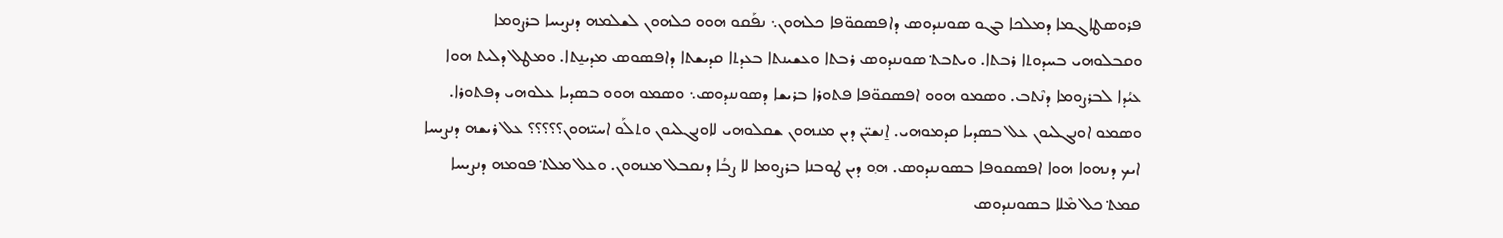ܦܪܘܣܛܐܓܡܐ ܕܡܠܟܐ ܒܓܘ ܣܘܢܢܕܘܣ ܕܐܦܣܩܘ̈ܦܐ ܟܠܗܘܢ܆ ܢܦܰܩܘ ܗܘܘ ܟܠܗܘܢ ܠܫܠܡܗ ܕܢܨܝܚܐ ܒܪܨܘܡܐ ܘܩܒܠܘܗܝ ܒܚܕܘܬܐ ܪܒܬܐ. ܘܝܬܒܬ݀ ܣܘܢܢܕܘܣ ܪܒܬܐ ܘܥܫܝܢܬܐ ܒܥܕܬܐ ܩܕܝܫܬܐ ܕܐܦܣܘܣ ܡܕܝܢ̱ܬܐ. ܘܡܛܠ ܕܠܝܬ ܗܘܐ ܥܝܳܕܐ ܠܒܪܨܘܡܐ ܕܢܶܬܒ. ܘܣܡܘ ܗܘܘ ܐܦܣܩܘ̈ܦܐ ܦܬܘܪܐ ܒܪܝܫܐ ܕܣܘܢܢܕܘܣ܆ ܘܣܡܘ ܗܘܘ ܒܣܕܝܐ ܥܠܘܗܝ ܕܦܬܘܪܐ. ܘܣܡܘ ܐܘܢܓܠܝܘܢ ܥܠ ܒܣܕܝܐ ܩܕܡܘܗܝ. ܐ̱ܢܫܝ̈ܢ ܕܝܢ ܡܢܗܘܢ ܫܩܠܘܗܝ ܠܐܘܢܓܠܝܘܢ ܘܬܠܰܘ ܐܚܝ̈ܗܘܢ؟؟؟؟؟ ܥܠ ܪܝܫܗ ܕܢܨܝܚܐ ܐܝܟ ܕܢܗܘܐ ܗܘܐ ܐܦܣܩܘܦܐ ܒܣܘܢܢܕܘܣ. ܗ݂ܘ ܕܝܢ ܛܘܒܢܐ ܒܪܨܘܡܐ ܠܐ ܨܒܳܐ ܕܢܩܒܠ ܡܢܗܘܢ. ܘܥܠ ܡܠܬ݀ ܦܘܡܗ ܕܢܨܝܚܐ ܩܡܬ݀ ܟܠ ܡܶܠܐ ܒܣܘܢܢܕܘܣ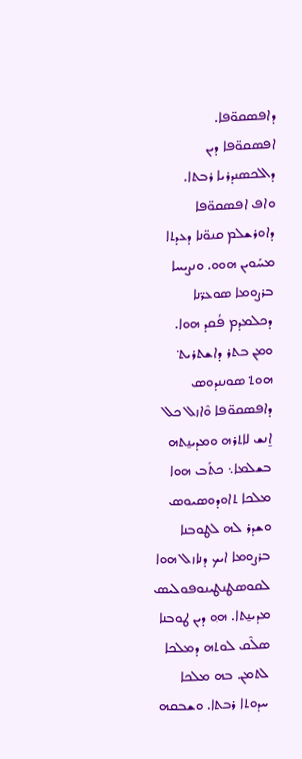ܕܐܦܣܩܘ̈ܦܐ. ܐܦܣܩܘ̈ܦܐ ܕܝܢ ܕܐܠܟܣܢܕܪܝܐ ܪܒܬܐ. ܘܐܦ ܐܦܣܩܘ̈ܦܐ ܕܐܘܪܫܠܡ ܩܢܘ̈ܢܐ ܕܥܕܬܐ ܡܚܰܘܝܢ ܗܘܘ. ܘܢܨܝܚܐ ܒܪܨܘܡܐ ܣܘܥܪ̈ܢܐ ܕܟܠܡܕܡ ܦܳܩܕ ܗܘܐ. ܘܡ݂ܢ ܒܬܪ ܕܐܫܬܪܝܬ݀ ܗܘܬ݀ ܣܘܢܢܕܘܣ ܕܐܦܣܩܘ̈ܦܐ ܘܶܐܙܠ ܟܠ ܐ̱ܢܫ ܠܐܬܪܗ ܘܡܕܝܢ̱ܬܗ ܒܫܠܡܐ܆ ܟܬܰܒ ܗܘܐ ܡܠܟܐ ܬܐܘܕܘܣܝܘܣ ܘܫܕܪ ܠܗ ܠܛܘܒܢܐ ܒܪܨܘܡܐ ܐܝܟ ܕܢܐܙܠ ܗܘܐ ܠܩܘܣܛܢܛܝܢܘܦܘܠܝܣ ܡܕܝܢ̱ܬܐ. ܗ݂ܘ ܕܝܢ ܛܘܒܢܐ ܣܠܶܩ ܠܘܬܗ ܕܡܠܟܐ ܠܬܡܢ. ܒܗ ܡܠܟܐ ܚܕܘܬܐ ܪܒܬܐ. ܘܫܒܩܗ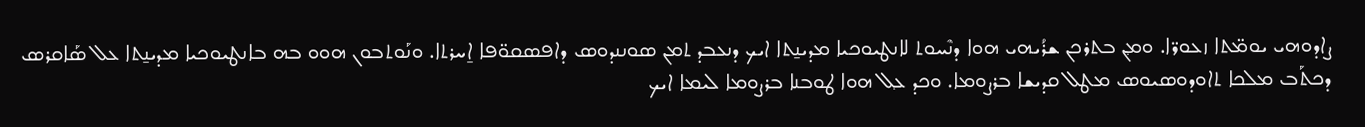ܨܐܕܘܗܝ ܝܘܡ̈ܬܐ ܙܥܘܪ̈ܐ. ܘܡ݂ܢ ܒܬܪܟܢ ܫܪܳܝܗܝ ܗܘܐ ܕܢܶܚܘܬ ܠܐܢܛܝܘܟܝܐ ܡܕܝܢ̱ܬܐ ܐܝܟ ܕܢܥܒܕ ܬܡܢ ܣܘܢܢܕܘܣ ܕܐܦܣܩܘ̈ܦܐ ܐ̱ܚܪܬܐ. ܘܢܰܘܬܒܘܢ ܗܘܘ ܒܗ ܒܐܢܛܝܘܟܝܐ ܡܕܝܢ̱ܬܐ ܥܠ ܣܰܐܩܪܣ ܕܟܬܰܒ ܡܠܟܐ ܬܐܘܕܘܣܝܘܣ ܡܛܠ ܩܕܝܫܐ ܒܪܨܘܡܐ. ܘܟܕ ܥ݂ܠ ܗܘܐ ܛܘܒܢܐ ܒܪܨܘܡܐ ܠܝܡܐ ܐܝܟ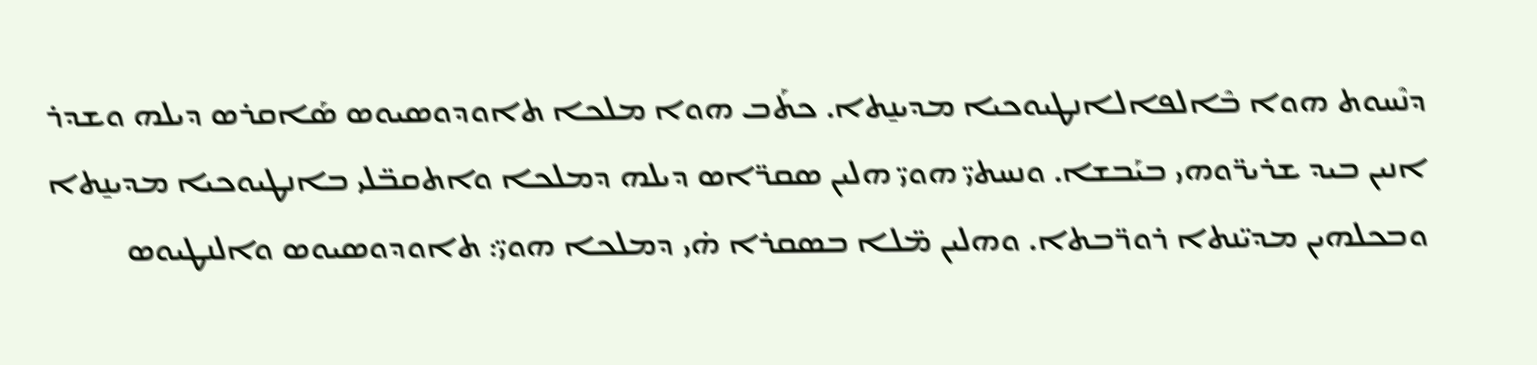ܕܢܶܚܘܬ ܗܘܐ ܒܶܐܠܦܐܠܐܢܛܝܘܟܝܐ ܡܕܝܢ̱ܬܐ. ܟܬܰܒ ܗܘܐ ܡܠܟܐ ܬܐܘܕܘܣܝܘܣ ܣܰܐܩܪܣ ܕܝܠܗ ܘܫܕܪ ܐܢܝܢ ܒܝܕ ܫܪܝܪ̈ܘܗܝ ܒܝܰܒܫܐ. ܘܢܚܬܝ̈ ܗܘܝ̈ ܗܠܝܢ ܣܩܪ̈ܐܣ ܕܝܠܗ ܕܡܠܟܐ ܘܐܬܩܒ̈ܠܝ ܒܐܢܛܝܘܟܝܐ ܡܕܝܢ̱ܬܐ ܘܒܟܠܗܝܢ ܡܕܝ̈ܢܬܐ ܪܘܪ̈ܒܬܐ. ܘܗܠܝܢ ܡ̈ܠܐ ܒܣܩܪܐ ܗ̇ܝ ܕܡܠܟܐ ܗܘܝ̈: ܬܐܘܕܘܣܝܘܣ ܘܐܠܢܛܝܘܣ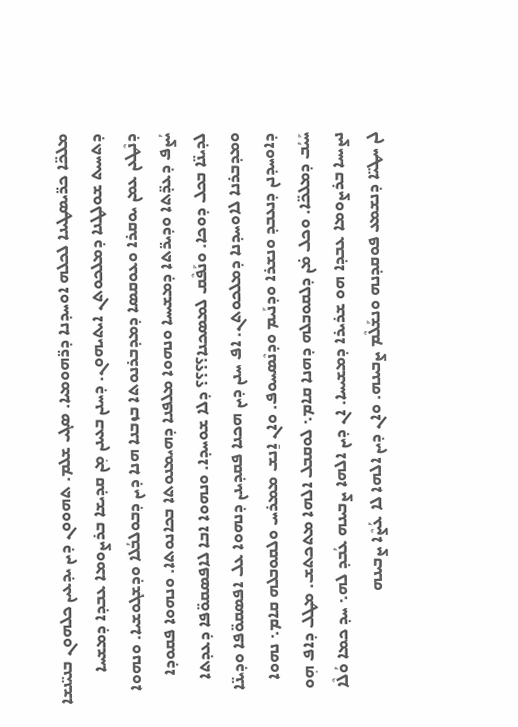ܡܠܟ̈ܐ ܟܪ̈ܝܣܛܝܢܐ ܠܟܠܗ ܐܘܚܕܢܐ ܕܪ̈ܗܘܡܝܐ. ܣܓܝ ܫܠܡ. ܬܗܘܘܢ ܕܝܢ ܝܕܥܝܢ ܟܠܗܘܢ ܒܢܝ̈ܢܫܐ ܕܬܚܝܬ ܫܘܠܛܢܐ ܕܡܠܟܘܬܢ ܐܝܬܝܗܘܢ. ܕܚܢܢ ܒܥܝܢܢ ܡ݂ܢ ܩܕܝܫܐ ܒܪܨܘܡܐ ܥܒܕܐ ܕܡܫܚܐ ܕܢܶܛܥܢ ܥܡܢ ܝܘܩܪܐ ܘܥܘܩܣܐ ܕܡܕܒܪܢܘܬܐ ܒܙܒܢܐ ܗܢܐ ܕܝܢ ܕܒܘܠܒܳܠܐ ܘܕܫܓܘܫܝܐ. ܘܢܗܘܐ ܝܳܨܦ ܕܥܕ̈ܬܐ ܘܕܝܪ̈ܬܐ ܕܡܫܝܚܐ ܘܢܗܘܐ ܡܠܦܢܐ ܕܗܝܡܢܘܬܐ ܒܟܐܢܘܬܐ. ܘܢܗܘܐ ܦܩܘܕܐ ܠܕܝܢ̈ܐ ܒܟܠ ܕܘܟܐ. ܘܢܰܦܶܩ ܠܡܣܟܢܐ؟؟؟؟ ܕܠܐ ܫܘܚܕܐ. ܘܢܗܘܐ ܐܒܐ ܠܐܦܣܩܘ̈ܦܐ ܕܥܕܬܐ ܘܡܕܒܪܢܐ ܠܐܘܚܕܢܐ ܕܡܠܟܘܬܢ. ܐܦ ܚܢܢ ܕܝܢ ܗܟܢܐ ܦܩܕܝܢܢ ܕܢܗܘܐ ܥܠ ܐܦܣܩܘ̈ܦܐ ܘܕܝܢ̈ܐ ܕܐܘܚܕܢܢ ܕܢܥܒܕ ܘܢܫܪܐ ܘܕܢܰܝܡ ܘܕܢܶܣܚܘܦ. ܘܐܢ ܐ̱ܢܫ ܡܡܪܚ ܘܠܩܘܒܠܗ ܩܐܡ܆ ܢܗܘܐ ܚܰܝܳܒ ܕܡܠܟ̈ܐ. ܘܟܠ ܡ̇ܢ ܕܠܩܘܒܠܗ ܕܗܢܐ ܩܐܡ܆ ܠܘܩܒܠ ܐܠܗܐ ܡܬܟܬܫ. ܡܛܠ ܕܐܦ ܗ݂ܘ ܢܨܝܚܐ ܒܪܨܘܡܐ ܥܒܕܐ ܗܘ ܫܪܝܪܐ ܕܡܫܝܚܐ. ܐܢ ܕܝܢ ܐܠܗܐ ܨܒܝܢܗ ܥܳܒܕ ܠܗ܆ ܚܕ ܟܡܐ ܘܳܠܶܐ ܠܢ ܚܛܝ̈ܐ ܕܢܫܡܥ ܦܘܩܕܢܗ ܘܢܫܰܠܶܡ ܨܒܝܢܗ. ܘܐܢ ܕܝܢ ܐܠܗܐ ܠܐ ܥܳܨܶܐ ܨܒܝܢܗ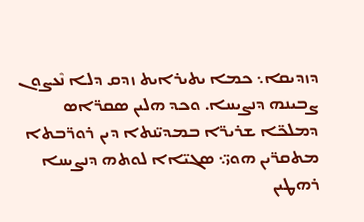ܕܙܕܝܩܐ܆ ܟܡܐ ܝܬܝܪܐܝܬ ܙܕܩ ܕܠܐ ܢܶܥܨܘܢ ܨܒܝܢܗ ܕܢܨܝܚܐ. ܘܟܕ ܗܠܝܢ ܣܩܪ̈ܐܣ ܕܡܠܟ̈ܐ ܫܪܝܪ̈ܐ ܒܡܕܝ̈ܢܬܐ ܕܝܢ ܪܘܪ̈ܒܬܐ ܡܬܩܪ̈ܝܢ ܗܘܝ̈܆ ܣܓܝ̈ܐܐ ܠܘܬܗ ܕܢܨܝܚܐ ܪܗܛܝܢ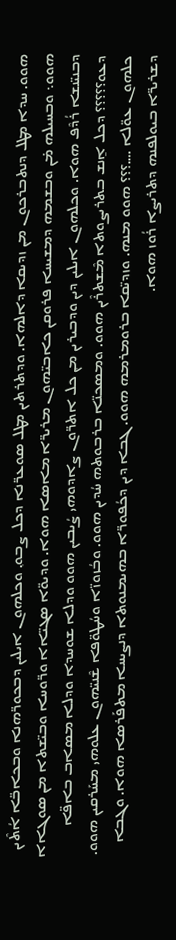ܗܘܘ. ܚܕܐ ܡܛܠ ܕܢܬܒܪܟܘܢ ܡ݂ܢ ܙܕܝܩܐ ܕܐܠܗܐ. ܘܕܬܪܬܝܢ ܡܛܠ ܣܘܥܪ̈ܢܐ ܕܟܠ ܨܒܘ݂. ܘܟܠܗܘܢ ܐܝܠܝܢ ܕܒܟܘܪ̈ܗܢܐ ܘܒܟܐܒ̈ܐ ܐܳܬܶܝܢ ܗܘܘ܆ ܘܒܚܝܠܗ ܡ̇ܢ ܘܒܫܡܗ ܕܡܫܝܚܐ ܦܪܘܩܢ ܟܐܒܝ̈ܗܘܢ ܡܪܝܪ̈ܐ ܡܐܣܐ ܗܘܐ. ܘܕܝܘ̈ܐ ܣܓܝ̈ܐܐ ܘܪ̈ܘܚܐ ܘܒܝ̈ܫܬܐ ܡ݂ܢ ܣܘܓܐܐ ܕܒܢܝ̈ܢܫܐ ܪܳܕܶܦ ܗܘܐ. ܘܟܠܗܘܢ ܐܝܠܝܢ ܕܝܢ ܘܕܒܝܪܝܢ ܡ݂ܢ ܟܠ ܐܬܪ̈ܘܢ ܨܐܕܘܗܝ ܨܳܝܒܝܢ ܗܘܘ ܘܕܠܐ ܫܘܚܕܐ ܘܕܠܐ ܡܣܐܒ ܒܐܦ̈ܐ ܕܥܘ؟؟؟؟؟ ܕܟܠ ܐ̱ܢܫ ܒܬܪܝܨܘܬܐ ܡܶܫܬܪܶܝܢ ܗܘܘ. ܘܡܣܟܢ̈ܐ ܒܪܒܘܬܗ ܚܳܕܝܢ ܗܘܘ. ܘܒܳܙܘܙ̈ܐ ܘܚܳܛܘ̈ܦܐ ܫܶܢܝ̈ܗܘܢ ܥܠܘܗܝ ܡܚܰܪܩܝܢ ܗܘܘ. ܟܠܗܘܢ ܥܘ̈ܠܐ ….؟؟؟ ܗܘܘ ܡܢܗ. ܘܙܕܝ̈ܩܐ ܒܪܘܡܪܡܗ ܗܘܘ. ܓܒܐ ܕܝܢ ܕܟܳܦܘܪ̈ܐ ܒܗܝܡܢܘܬܐ ܕܢܨܝܚܐ ܡܬܦܰܪܣܐ ܗܘܐ. ܘܓܒܐ ܕܫܪܝܪ̈ܐ ܒܝܘܠܦܢܗ ܕܬܪܝܨܐ ܪܳܘܙ ܗܘܐ.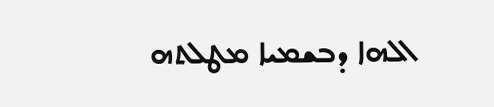ܐܠܗܐ ܕܒܫܡܝܐ ܡܛܠܬܗ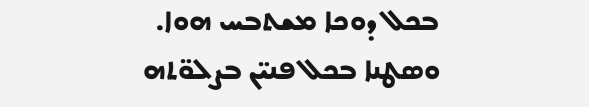ܒܟܠ ܕܘܟܐ ܡܫܬܒܚ ܗܘܐ. ܘܣܛܢܐ ܒܟܠ ܦܢܝ̈ܢ ܒܨܠܘ̈ܬܗ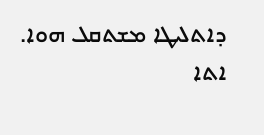ܕܐܬܠܝܛܐ ܡܫܬܩܠ ܗܘܐ.
ܐܬܐ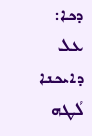ܕܟܐ: ܥܠ ܕܐܝܟܢܐ ܠܳܛܗ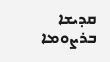ܩܕܝܫܐ ܒܪܨܘܡܐ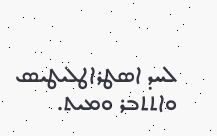ܠܚܕ ܐܣܛܪܐܛܠܝܛܝܣ ܘܐܬܬܒܪ ܘܡܝܬ.